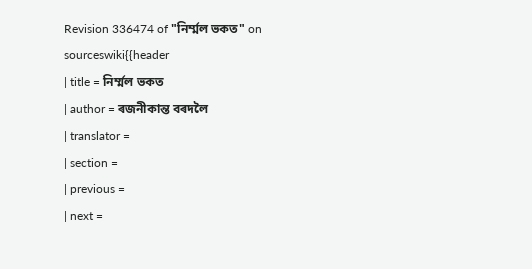Revision 336474 of "নিৰ্ম্মল ভকত" on sourceswiki{{header
| title = নিৰ্ম্মল ভকত
| author = ৰজনীকান্ত বৰদলৈ
| translator =
| section =
| previous =
| next =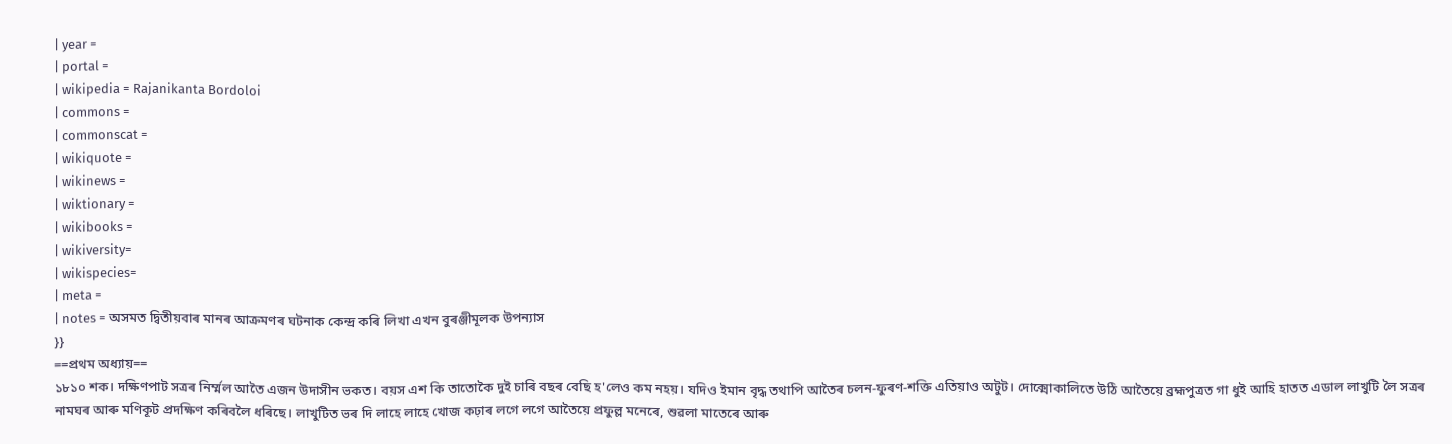| year =
| portal =
| wikipedia = Rajanikanta Bordoloi
| commons =
| commonscat =
| wikiquote =
| wikinews =
| wiktionary =
| wikibooks =
| wikiversity=
| wikispecies=
| meta =
| notes = অসমত দ্বিতীয়বাৰ মানৰ আক্ৰমণৰ ঘটনাক কেন্দ্ৰ কৰি লিখা এখন বুৰঞ্জীমূলক উপন্যাস
}}
==প্ৰথম অধ্যায়==
১৮১০ শক। দক্ষিণপাট সত্ৰৰ নিৰ্ম্মল আতৈ এজন উদাসীন ভকত। বয়স এশ কি তাতোকৈ দুই চাৰি বছৰ বেছি হ'লেও কম নহয়। যদিও ইমান বৃদ্ধ তথাপি আতৈৰ চলন-ফুৰণ-শক্তি এতিয়াও অটুট। দোক্মোকালিতে উঠি আতৈয়ে ব্ৰহ্মপুত্ৰত গা ধুই আহি হাতত এডাল লাখুটি লৈ সত্ৰৰ নামঘৰ আৰু মণিকূট প্ৰদক্ষিণ কৰিবলৈ ধৰিছে। লাখুটিত ভৰ দি লাহে লাহে খোজ কঢ়াৰ লগে লগে আতৈয়ে প্ৰফুল্ল মনেৰে, শুৱলা মাতেৰে আৰু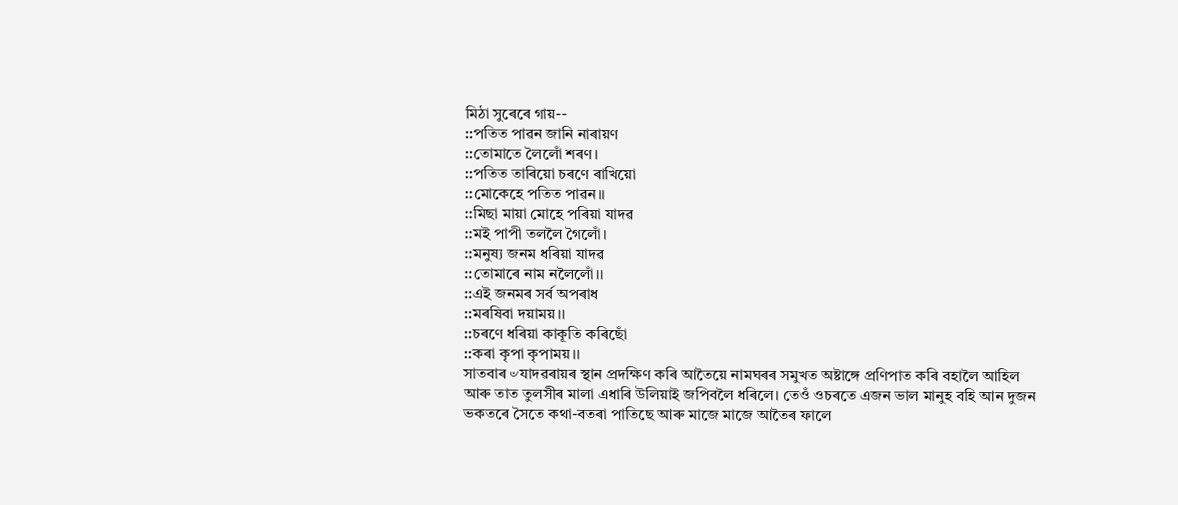মিঠা সুৰেৰে গায়--
::পতিত পাৱন জানি নাৰায়ণ
::তোমাতে লৈলোঁ শৰণ।
::পতিত তাৰিয়ো চৰণে ৰাখিয়ো
::মোকেহে পতিত পাৱন।।
::মিছা মায়া মোহে পৰিয়া যাদৱ
::মই পাপী তললৈ গৈলোঁ।
::মনুষ্য জনম ধৰিয়া যাদৱ
::তোমাৰে নাম নলৈলোঁ।।
::এই জনমৰ সৰ্ব অপৰাধ
::মৰষিবা দয়াময়।।
::চৰণে ধৰিয়া কাকূতি কৰিছোঁ
::কৰা কৃপা কৃপাময়।।
সাতবাৰ ৺যাদৱৰায়ৰ স্থান প্ৰদক্ষিণ কৰি আতৈয়ে নামঘৰৰ সমুখত অষ্টাঙ্গে প্ৰণিপাত কৰি বহালৈ আহিল আৰু তাত তুলসীৰ মালা এধাৰি উলিয়াই জপিবলৈ ধৰিলে। তেওঁ ওচৰতে এজন ভাল মানুহ বহি আন দুজন ভকতৰে সৈতে কথা-বতৰা পাতিছে আৰু মাজে মাজে আতৈৰ ফালে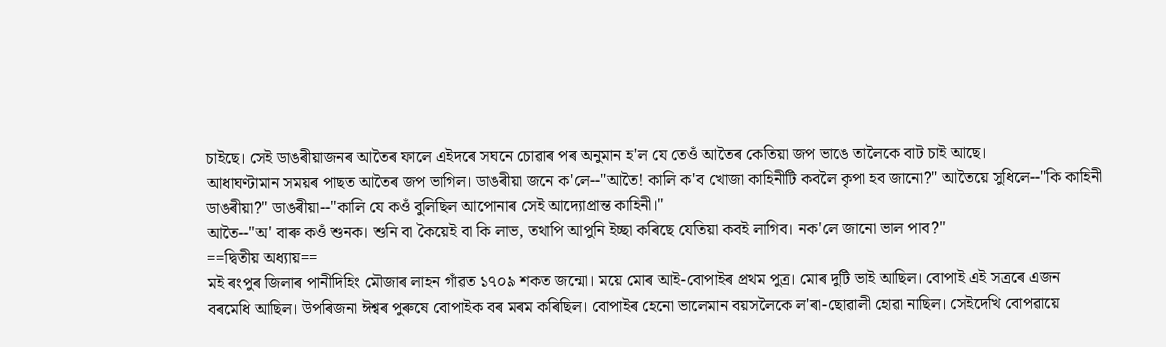চাইছে। সেই ডাঙৰীয়াজনৰ আতৈৰ ফালে এইদৰে সঘনে চোৱাৰ পৰ অনুমান হ'ল যে তেওঁ আতৈৰ কেতিয়া জপ ভাঙে তালৈকে বাট চাই আছে।
আধাঘণ্টামান সময়ৰ পাছত আতৈৰ জপ ভাগিল। ডাঙৰীয়া জনে ক'লে--"আতৈ! কালি ক'ব খোজা কাহিনীটি কবলৈ কৃপা হব জানো?" আতৈয়ে সুধিলে--"কি কাহিনী ডাঙৰীয়া?" ডাঙৰীয়া--"কালি যে কওঁ বুলিছিল আপোনাৰ সেই আদ্যোপ্ৰান্ত কাহিনী।"
আতৈ--"অ' বাৰু কওঁ শুনক। শুনি বা কৈয়েই বা কি লাভ, তথাপি আপুনি ইচ্ছা কৰিছে যেতিয়া কবই লাগিব। নক'লে জানো ভাল পাব?"
==দ্বিতীয় অধ্যায়==
মই ৰংপুৰ জিলাৰ পানীদিহিং মৌজাৰ লাহন গাঁৱত ১৭০৯ শকত জন্মো। ময়ে মোৰ আই-বোপাইৰ প্ৰথম পুত্ৰ। মোৰ দুটি ভাই আছিল। বোপাই এই সত্ৰৰে এজন বৰমেধি আছিল। উপৰিজনা ঈশ্বৰ পুৰুষে বোপাইক বৰ মৰম কৰিছিল। বোপাইৰ হেনো ভালেমান বয়সলৈকে ল'ৰা-ছোৱালী হোৱা নাছিল। সেইদেখি বোপৱায়ে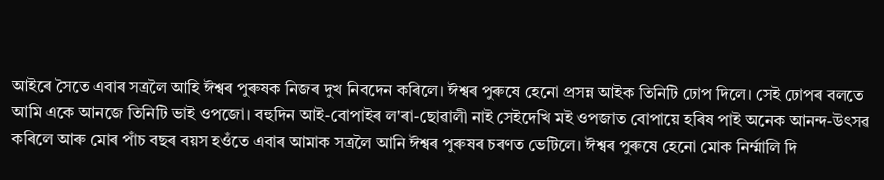আইৰে সৈতে এবাৰ সত্ৰলৈ আহি ঈশ্বৰ পুৰুষক নিজৰ দুখ নিবদেন কৰিলে। ঈশ্বৰ পুৰুষে হেনো প্ৰসন্ন আইক তিনিটি ঢোপ দিলে। সেই ঢোপৰ বলতে আমি একে আনজে তিনিটি ভাই ওপজো। বহুদিন আই-বোপাইৰ ল'ৰা-ছোৱালী নাই সেইদেখি মই ওপজাত বোপায়ে হৰিষ পাই অনেক আনন্দ-উৎসৱ কৰিলে আৰু মোৰ পাঁচ বছৰ বয়স হওঁতে এবাৰ আমাক সত্ৰলৈ আনি ঈশ্বৰ পুৰুষৰ চৰণত ভেটিলে। ঈশ্বৰ পুৰুষে হেনো মোক নিৰ্ম্মালি দি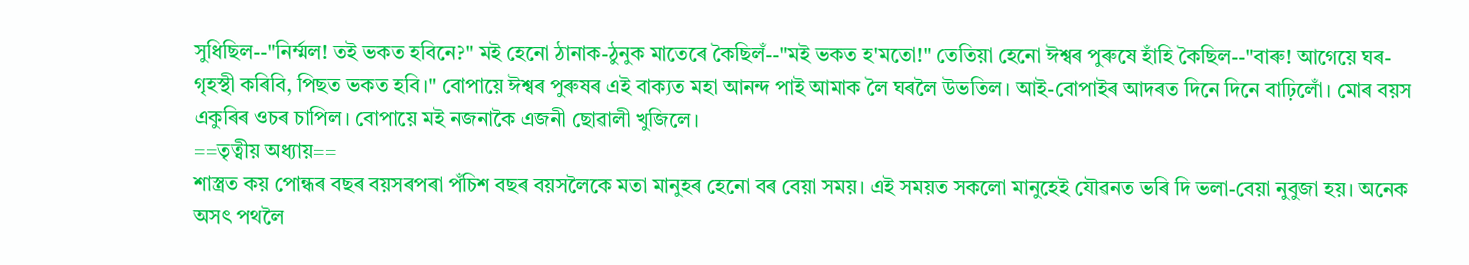সুধিছিল--"নিৰ্ম্মল! তই ভকত হবিনে?" মই হেনো ঠানাক-ঠুনুক মাতেৰে কৈছিলঁ--"মই ভকত হ'মতো!" তেতিয়া হেনো ঈশ্বৰ পুৰুষে হাঁহি কৈছিল--"বাৰু! আগেয়ে ঘৰ-গৃহস্থী কৰিবি, পিছত ভকত হবি।" বোপায়ে ঈশ্বৰ পুৰুষৰ এই বাক্যত মহা আনন্দ পাই আমাক লৈ ঘৰলৈ উভতিল। আই-বোপাইৰ আদৰত দিনে দিনে বাঢ়িলোঁ। মোৰ বয়স একুৰিৰ ওচৰ চাপিল। বোপায়ে মই নজনাকৈ এজনী ছোৱালী খুজিলে।
==তৃত্বীয় অধ্যায়==
শাস্ত্ৰত কয় পোন্ধৰ বছৰ বয়সৰপৰা পঁচিশ বছৰ বয়সলৈকে মতা মানুহৰ হেনো বৰ বেয়া সময়। এই সময়ত সকলো মানুহেই যৌৱনত ভৰি দি ভলা-বেয়া নুবুজা হয়। অনেক অসৎ পথলৈ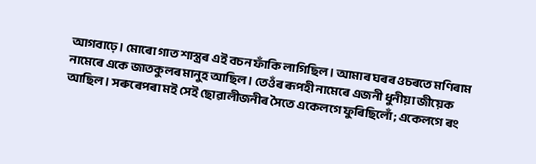আগবাঢ়ে। মোৰো গাত শাস্ত্ৰৰ এই বচন ফাঁকি লাগিছিল। আমাৰ ঘৰৰ ওচৰতে মণিৰাম নামেৰে একে জাতকুলৰ মানুহ আছিল। তেওঁৰ ৰূপহী নামেৰে এজনী ধুনীয়া জীয়েক আছিল। সৰুৰেপৰা মই সেই ছোৱালীজনীৰ সৈতে একেলগে ফুৰিছিলোঁ; একেলগে ৰং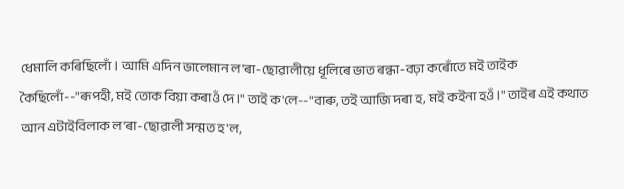ধেমালি কৰিছিলোঁ। আমি এদিন ভালেমান ল'ৰা-ছোৱালীয়ে ধূলিৰে ভাত ৰন্ধা-বঢ়া কৰোঁতে মই তাইক কৈছিলোঁ--"ৰূপহী, মই তোক বিয়া কৰাওঁ দে।" তাই ক'লে--"বাৰু, তই আজি দৰা হ, মই কইনা হওঁ।" তাইৰ এই কথাত আন এটাইবিলাক ল'ৰা-ছোৱালী সন্মত হ'ল,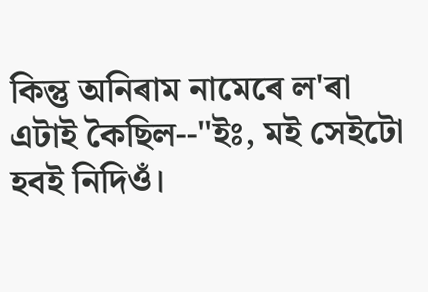কিন্তু অনিৰাম নামেৰে ল'ৰা এটাই কৈছিল--"ইঃ, মই সেইটো হবই নিদিওঁ।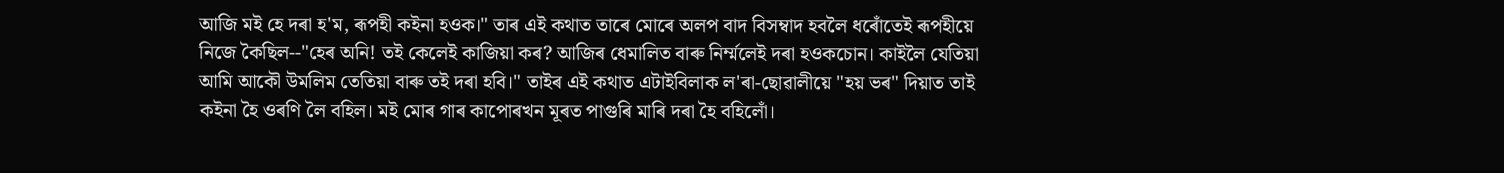আজি মই হে দৰা হ'ম, ৰূপহী কইনা হওক।" তাৰ এই কথাত তাৰে মোৰে অলপ বাদ বিসম্বাদ হবলৈ ধৰোঁতেই ৰূপহীয়ে নিজে কৈছিল--"হেৰ অনি! তই কেলেই কাজিয়া কৰ? আজিৰ ধেমালিত বাৰু নিৰ্ম্মলেই দৰা হওকচোন। কাইলৈ যেতিয়া আমি আকৌ উমলিম তেতিয়া বাৰু তই দৰা হবি।" তাইৰ এই কথাত এটাইবিলাক ল'ৰা-ছোৱালীয়ে "হয় ভৰ" দিয়াত তাই কইনা হৈ ওৰণি লৈ বহিল। মই মোৰ গাৰ কাপোৰখন মূৰত পাগুৰি মাৰি দৰা হৈ বহিলোঁ।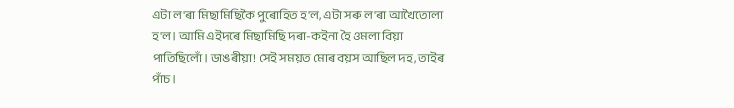এটা ল'ৰা মিছামিছিকৈ পুৰোহিত হ'ল, এটা সৰু ল'ৰা আখৈতোলা হ'ল। আমি এইদৰে মিছামিছি দৰা-কইনা হৈ ওমলা বিয়া পাতিছিলোঁ। ডাঙৰীয়া! সেই সময়ত মোৰ বয়স আছিল দহ, তাইৰ পাঁচ।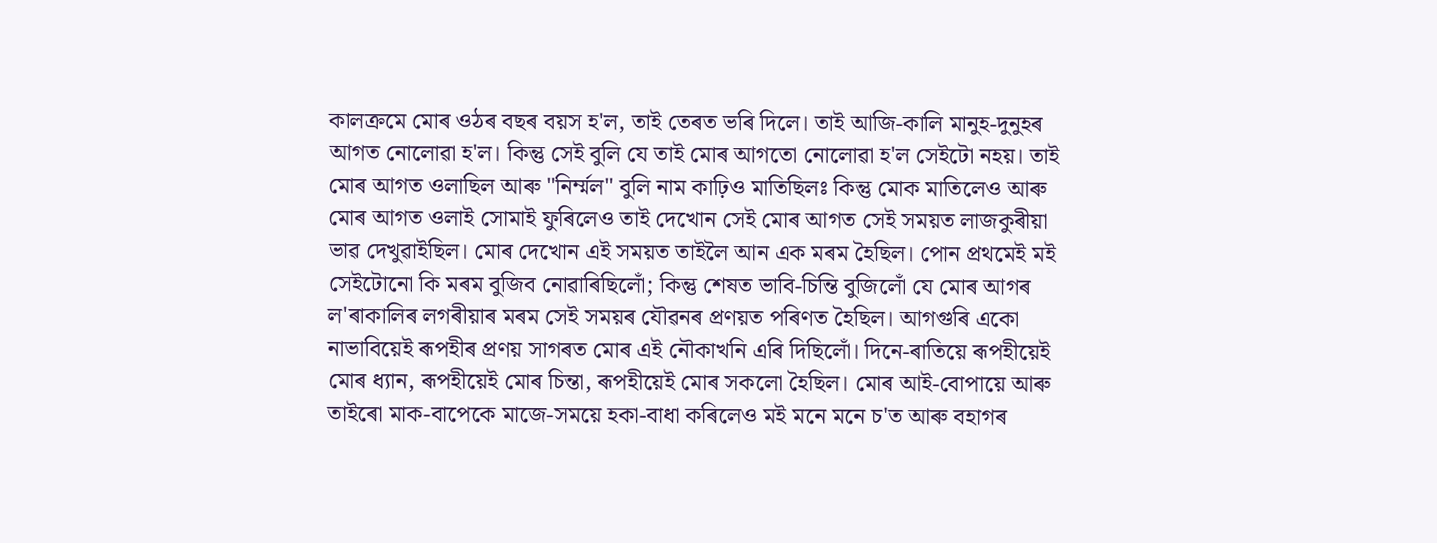কালক্ৰমে মোৰ ওঠৰ বছৰ বয়স হ'ল, তাই তেৰত ভৰি দিলে। তাই আজি-কালি মানুহ-দুনুহৰ আগত নোলোৱা হ'ল। কিন্তু সেই বুলি যে তাই মোৰ আগতো নোলোৱা হ'ল সেইটো নহয়। তাই মোৰ আগত ওলাছিল আৰু "নিৰ্ম্মল" বুলি নাম কাঢ়িও মাতিছিলঃ কিন্তু মোক মাতিলেও আৰু মোৰ আগত ওলাই সোমাই ফুৰিলেও তাই দেখোন সেই মোৰ আগত সেই সময়ত লাজকুৰীয়া ভাৱ দেখুৱাইছিল। মোৰ দেখোন এই সময়ত তাইলৈ আন এক মৰম হৈছিল। পোন প্ৰথমেই মই সেইটোনো কি মৰম বুজিব নোৱাৰিছিলোঁ; কিন্তু শেষত ভাবি-চিন্তি বুজিলোঁ যে মোৰ আগৰ ল'ৰাকালিৰ লগৰীয়াৰ মৰম সেই সময়ৰ যৌৱনৰ প্ৰণয়ত পৰিণত হৈছিল। আগগুৰি একো নাভাবিয়েই ৰূপহীৰ প্ৰণয় সাগৰত মোৰ এই নৌকাখনি এৰি দিছিলোঁ। দিনে-ৰাতিয়ে ৰূপহীয়েই মোৰ ধ্যান, ৰূপহীয়েই মোৰ চিন্তা, ৰূপহীয়েই মোৰ সকলো হৈছিল। মোৰ আই-বোপায়ে আৰু তাইৰো মাক-বাপেকে মাজে-সময়ে হকা-বাধা কৰিলেও মই মনে মনে চ'ত আৰু বহাগৰ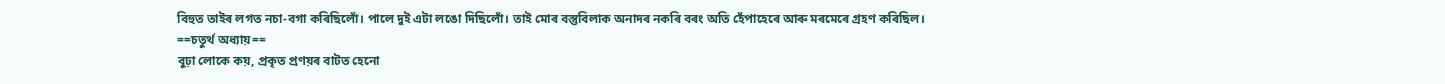বিহুত তাইৰ লগত নচা-বগা কৰিছিলোঁ। পালে দুই এটা লঙো দিছিলোঁ। তাই মোৰ বস্তুবিলাক অনাদৰ নকৰি বৰং অতি হেঁপাহেৰে আৰু মৰমেৰে গ্ৰহণ কৰিছিল।
==চতুৰ্থ অধ্যায়==
বুঢ়া লোকে কয়, প্ৰকৃত প্ৰণয়ৰ বাটত হেনো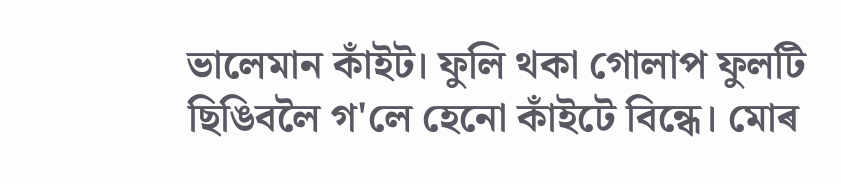ভালেমান কাঁইট। ফুলি থকা গোলাপ ফুলটি ছিঙিবলৈ গ'লে হেনো কাঁইটে বিন্ধে। মোৰ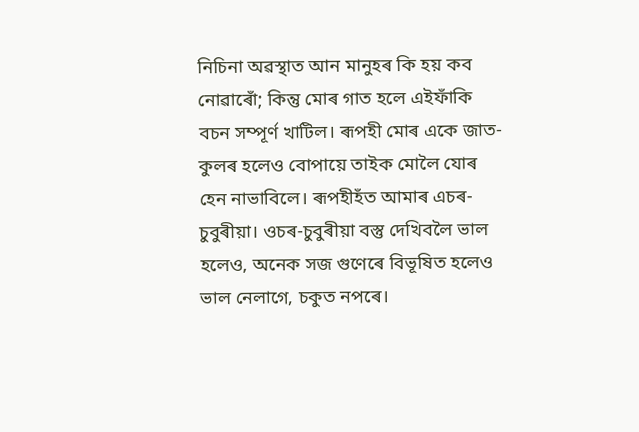নিচিনা অৱস্থাত আন মানুহৰ কি হয় কব নোৱাৰোঁ; কিন্তু মোৰ গাত হলে এইফাঁকি বচন সম্পূৰ্ণ খাটিল। ৰূপহী মোৰ একে জাত-কুলৰ হলেও বোপায়ে তাইক মোলৈ যোৰ হেন নাভাবিলে। ৰূপহীহঁত আমাৰ এচৰ-চুবুৰীয়া। ওচৰ-চুবুৰীয়া বস্তু দেখিবলৈ ভাল হলেও, অনেক সজ গুণেৰে বিভূষিত হলেও ভাল নেলাগে, চকুত নপৰে।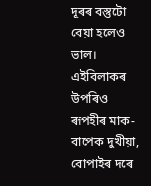দূৰৰ বস্তুটো বেয়া হলেও ভাল। এইবিলাকৰ উপৰিও ৰূপহীৰ মাক-বাপেক দুখীয়া, বোপাইৰ দৰে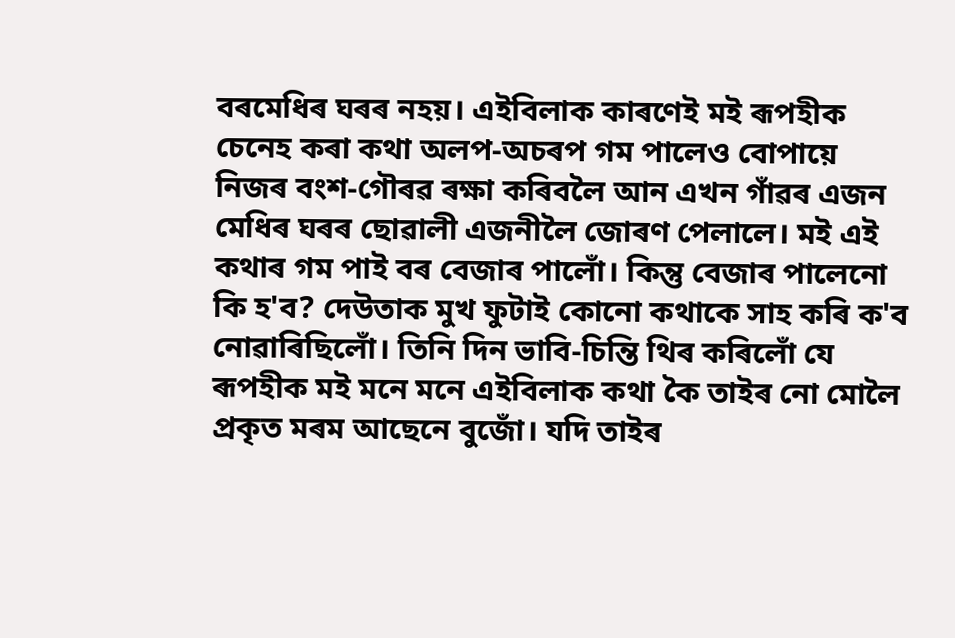বৰমেধিৰ ঘৰৰ নহয়। এইবিলাক কাৰণেই মই ৰূপহীক চেনেহ কৰা কথা অলপ-অচৰপ গম পালেও বোপায়ে নিজৰ বংশ-গৌৰৱ ৰক্ষা কৰিবলৈ আন এখন গাঁৱৰ এজন মেধিৰ ঘৰৰ ছোৱালী এজনীলৈ জোৰণ পেলালে। মই এই কথাৰ গম পাই বৰ বেজাৰ পালোঁ। কিন্তু বেজাৰ পালেনো কি হ'ব? দেউতাক মুখ ফুটাই কোনো কথাকে সাহ কৰি ক'ব নোৱাৰিছিলোঁ। তিনি দিন ভাবি-চিন্তি থিৰ কৰিলোঁ যে ৰূপহীক মই মনে মনে এইবিলাক কথা কৈ তাইৰ নো মোলৈ প্ৰকৃত মৰম আছেনে বুজোঁ। যদি তাইৰ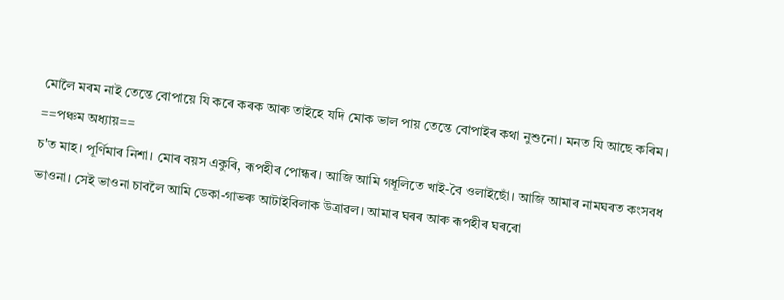মোলৈ মৰম নাই তেন্তে বোপায়ে যি কৰে কৰক আৰু তাইহে যদি মোক ভাল পায় তেন্তে বোপাইৰ কথা নুশুনো। মনত যি আছে কৰিম।
==পঞ্চম অধ্যায়==
চ'ত মাহ। পূৰ্ণিমাৰ নিশা। মোৰ বয়স একুৰি, ৰূপহীৰ পোন্ধৰ। আজি আমি গধূলিতে খাই-বৈ ওলাইছোঁ। আজি আমাৰ নামঘৰত কংসবধ ভাওনা। সেই ভাওনা চাবলৈ আমি ডেকা-গাভৰু আটাইবিলাক উত্ৰাৱল। আমাৰ ঘৰৰ আৰু ৰূপহীৰ ঘৰৰো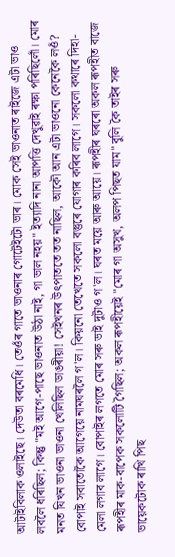আটাইবিলাক ওলাইছে। দেউতা বৰমেধি। তেওঁৰ গাতে ভাওনাৰ গোটেইটো ভাৰ। মোক সেই ভাওনাত ৰাইজে এটা ভাও লবলৈ ধৰিছিল; কিন্তু "মই আগে-পাছে ভাওনাত উঠা নাই, গা ভাল নহয়" ইত্যাদি নানা আপত্তি দেখুৱাই ৰক্ষা পৰিছিলোঁ। মোৰ মনত যিখন ভাওনা ভাওনা খেলিছিল ডাঙৰীয়া! সেইখনৰ উৎপাততে তত নাছিল, আকৌ আন এটা ভাওনো কেনেকৈ লওঁ? বোপাই সবাতোকৈ আগেয়ে নামঘৰলৈ গ'ল। কিয়নো তেখেতে সকলো বস্তুৰে যোগাৰ কৰিব লাগে। সকলো কথাৰে দিহা-মেলা লগাব লাগে। বোপাইৰ লগতে মোৰ সৰু ভাই দুটাও গ'ল। ঘৰত ময়ে আৰু আয়ে। ৰূপহীৰ ঘৰৰো অকল ৰূপহীত বাজে ৰূপহীৰ মাক-বাপেক সকলোটি গৈছিল; অকল ৰূপহীয়েই "মোৰ গা অসুখ, অলপ পিছত যাম" বুলি কৈ তাইৰ সৰু ভায়েকটোক ৰাখি পিছ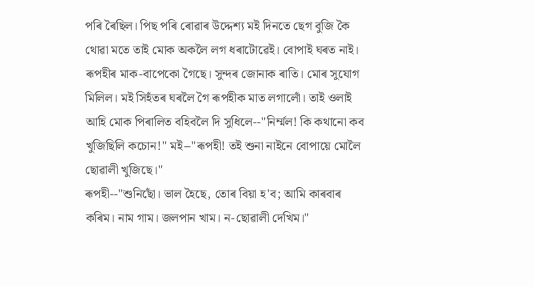পৰি ৰৈছিল। পিছ পৰি ৰোৱাৰ উদ্দেশ্য মই দিনতে ছেগ বুজি কৈ থোৱা মতে তাই মোক অকলৈ লগ ধৰাটোৱেই। বোপাই ঘৰত নাই। ৰূপহীৰ মাক-বাপেকো গৈছে। সুন্দৰ জোনাক ৰাতি। মোৰ সুযোগ মিলিল। মই সিহঁতৰ ঘৰলৈ গৈ ৰূপহীক মাত লগালোঁ। তাই ওলাই আহি মোক পিৰালিত বহিবলৈ দি সুধিলে--"নিৰ্ম্মল! কি কথানো কব খুজিছিলি কচোন!" মই--"ৰূপহী! তই শুনা নাইনে বোপায়ে মোলৈ ছোৱালী খুজিছে।"
ৰূপহী--"শুনিছোঁ। ভাল হৈছে, তোৰ বিয়া হ'ব; আমি কাৰবাৰ কৰিম। নাম গাম। জলপান খাম। ন-ছোৱালী দেখিম।"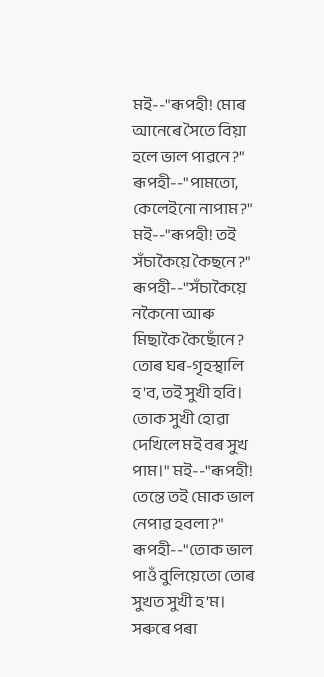মই--"ৰূপহী! মোৰ আনেৰে সৈতে বিয়া হলে ভাল পাৱনে?" ৰূপহী--"পামতো, কেলেইনো নাপাম?" মই--"ৰূপহী! তই সঁচাকৈয়ে কৈছনে?" ৰূপহী--"সঁচাকৈয়ে নকৈনো আৰু মিছাকৈ কৈছোঁনে? তোৰ ঘৰ-গৃহস্থালি হ'ব, তই সুখী হবি। তোক সুখী হোৱা দেখিলে মই বৰ সুখ পাম।" মই--"ৰূপহী! তেন্তে তই মোক ভাল নেপাৱ হবলা?" ৰূপহী--"তোক ভাল পাওঁ বুলিয়েতো তোৰ সুখত সুখী হ'ম। সৰুৰে পৰা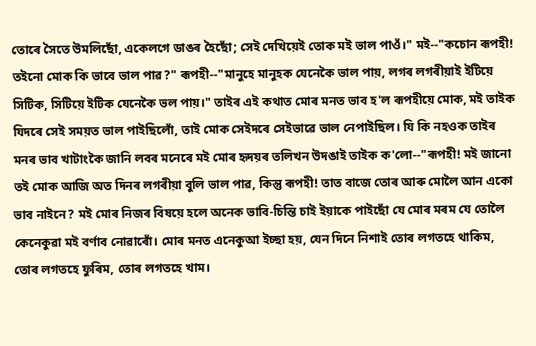তোৰে সৈতে উমলিছোঁ, একেলগে ডাঙৰ হৈছোঁ; সেই দেখিয়েই তোক মই ভাল পাওঁ।" মই--"কচোন ৰূপহী! তইনো মোক কি ভাবে ভাল পাৱ?" ৰূপহী--"মানুহে মানুহক যেনেকৈ ভাল পায়, লগৰ লগৰীয়াই ইটিয়ে সিটিক, সিটিয়ে ইটিক যেনেকৈ ভল পায়।" তাইৰ এই কথাত মোৰ মনত ভাব হ'ল ৰূপহীয়ে মোক, মই তাইক যিদৰে সেই সময়ত ভাল পাইছিলোঁ, তাই মোক সেইদৰে সেইভাৱে ভাল নেপাইছিল। যি কি নহওক তাইৰ মনৰ ভাব খাটাংকৈ জানি লবৰ মনেৰে মই মোৰ হৃদয়ৰ তলিখন উদঙাই তাইক ক'লো--"ৰূপহী! মই জানো তই মোক আজি অত দিনৰ লগৰীয়া বুলি ভাল পাৱ, কিন্তু ৰূপহী! তাত বাজে তোৰ আৰু মোলৈ আন একো ভাব নাইনে? মই মোৰ নিজৰ বিষয়ে হলে অনেক ভাবি-চিন্তি চাই ইয়াকে পাইছোঁ যে মোৰ মৰম যে তোলৈ কেনেকুৱা মই বৰ্ণাব নোৱাৰোঁ। মোৰ মনত এনেকুআ ইচ্ছা হয়, যেন দিনে নিশাই তোৰ লগতহে থাকিম, তোৰ লগতহে ফুৰিম, তোৰ লগতহে খাম।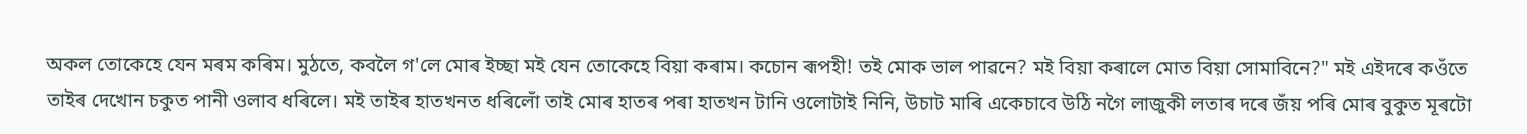অকল তোকেহে যেন মৰম কৰিম। মুঠতে, কবলৈ গ'লে মোৰ ইচ্ছা মই যেন তোকেহে বিয়া কৰাম। কচোন ৰূপহী! তই মোক ভাল পাৱনে? মই বিয়া কৰালে মোত বিয়া সোমাবিনে?" মই এইদৰে কওঁতে তাইৰ দেখোন চকুত পানী ওলাব ধৰিলে। মই তাইৰ হাতখনত ধৰিলোঁ তাই মোৰ হাতৰ পৰা হাতখন টানি ওলোটাই নিনি, উচাট মাৰি একেচাবে উঠি নগৈ লাজুকী লতাৰ দৰে জঁয় পৰি মোৰ বুকুত মূৰটো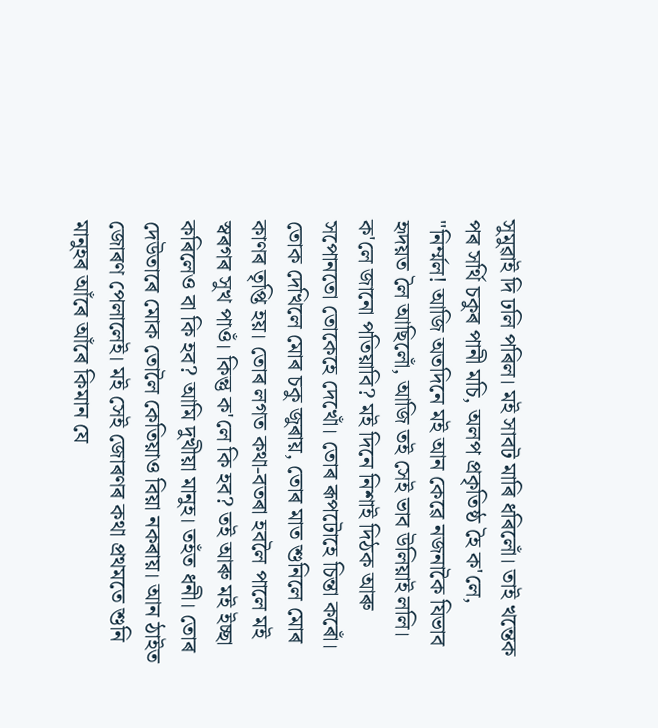সুমুৱাই দি ঢলি পৰিল। মই সাবট মাৰি ধৰিলোঁ। তাই খন্তেক পৰ সৰ্থি চকুৰ পানী মচি, অলপ প্ৰকৃতিষ্ঠ হৈ ক'লে, "নিৰ্ম্মল! আজি অতদিনে মই আন কেৱে নজনাকৈ যিভাব হৃদয়ত লৈ আছিলোঁ, আজি তই সেই ভাব উলিয়াই ললি। ক'লে জানো পতিয়াবি? মই দিনে নিশাই দিঠক আৰু সপোনতো তোকেহে দেখোঁ। তোৰ ৰূপটোহে চিন্তা কৰোঁ। তোক দেখিলে মোৰ চকু জুৰায়, তোৰ মাত শুনিলে মোৰ কাণৰ তৃপ্তি হয়। তোৰ লগত কথা-বতৰা হবলৈ পালে মই স্বৰগৰ সুখ পাওঁ। কিন্তু ক'লে কি হব? তই আৰু মই ইচ্ছা কৰিলেও বা কি হব? আমি দুখীয়া মানুহ। তহঁত ধনী। তোৰ দেউতাৰে মোক তোলৈ কেতিয়াও বিয়া নকৰায়। আন ঠাইত জোৰণ পেলালেই। মই সেই জোৰণৰ কথা প্ৰথমতে শুনি মানুহৰ আঁৰে আঁৰে কিমান যে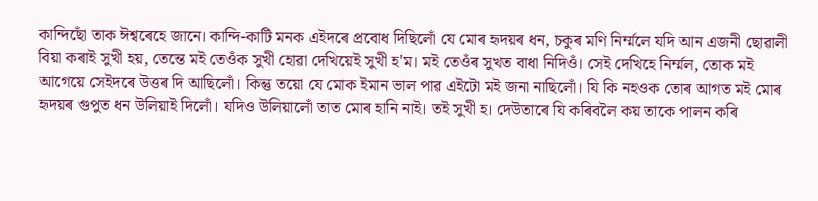কান্দিছোঁ তাক ঈশ্বৰেহে জানে। কান্দি-কাটি মনক এইদৰে প্ৰবোধ দিছিলোঁ যে মোৰ হৃদয়ৰ ধন, চকুৰ মণি নিৰ্ম্মলে যদি আন এজনী ছোৱালী বিয়া কৰাই সুখী হয়, তেন্তে মই তেওঁক সুখী হোৱা দেখিয়েই সুখী হ'ম। মই তেওঁৰ সুখত বাধা নিদিওঁ। সেই দেখিহে নিৰ্ম্মল, তোক মই আগেয়ে সেইদৰে উত্তৰ দি আছিলোঁ। কিন্তু তয়ো যে মোক ইমান ভাল পাৱ এইটো মই জনা নাছিলোঁ। যি কি নহওক তোৰ আগত মই মোৰ হৃদয়ৰ গুপুত ধন উলিয়াই দিলোঁ। যদিও উলিয়ালোঁ তাত মোৰ হানি নাই। তই সুখী হ। দেউতাৰে যি কৰিবলৈ কয় তাকে পালন কৰি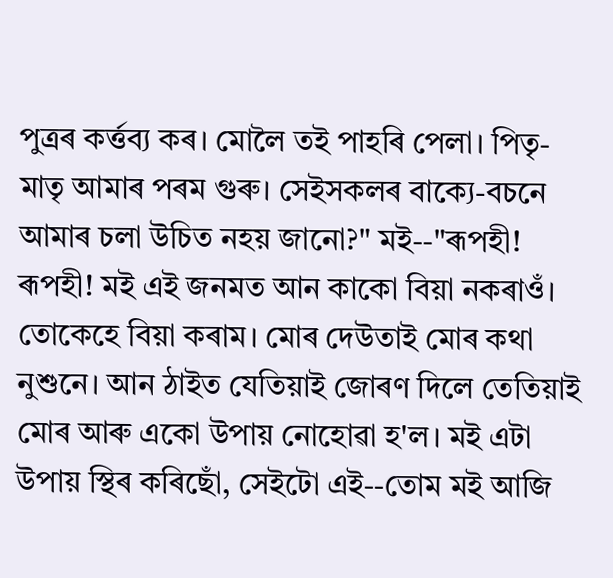পুত্ৰৰ কৰ্ত্তব্য কৰ। মোলৈ তই পাহৰি পেলা। পিতৃ-মাতৃ আমাৰ পৰম গুৰু। সেইসকলৰ বাক্যে-বচনে আমাৰ চলা উচিত নহয় জানো?" মই--"ৰূপহী! ৰূপহী! মই এই জনমত আন কাকো বিয়া নকৰাওঁ। তোকেহে বিয়া কৰাম। মোৰ দেউতাই মোৰ কথা নুশুনে। আন ঠাইত যেতিয়াই জোৰণ দিলে তেতিয়াই মোৰ আৰু একো উপায় নোহোৱা হ'ল। মই এটা উপায় স্থিৰ কৰিছোঁ, সেইটো এই--তোম মই আজি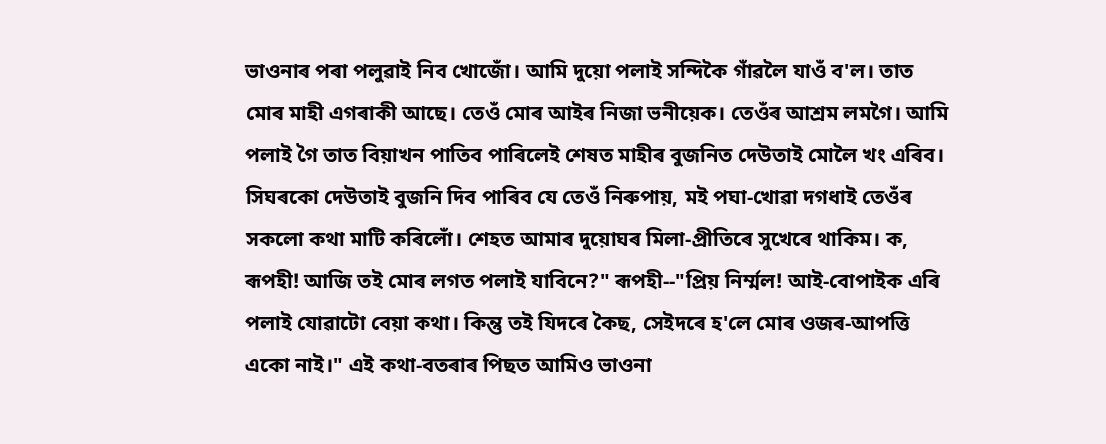ভাওনাৰ পৰা পলুৱাই নিব খোজোঁ। আমি দুয়ো পলাই সন্দিকৈ গাঁৱলৈ যাওঁ ব'ল। তাত মোৰ মাহী এগৰাকী আছে। তেওঁ মোৰ আইৰ নিজা ভনীয়েক। তেওঁৰ আশ্ৰম লমগৈ। আমি পলাই গৈ তাত বিয়াখন পাতিব পাৰিলেই শেষত মাহীৰ বুজনিত দেউতাই মোলৈ খং এৰিব। সিঘৰকো দেউতাই বুজনি দিব পাৰিব যে তেওঁ নিৰুপায়, মই পঘা-খোৱা দগধাই তেওঁৰ সকলো কথা মাটি কৰিলোঁ। শেহত আমাৰ দুয়োঘৰ মিলা-প্ৰীতিৰে সুখেৰে থাকিম। ক, ৰূপহী! আজি তই মোৰ লগত পলাই যাবিনে?" ৰূপহী--"প্ৰিয় নিৰ্ম্মল! আই-বোপাইক এৰি পলাই যোৱাটো বেয়া কথা। কিন্তু তই যিদৰে কৈছ, সেইদৰে হ'লে মোৰ ওজৰ-আপত্তি একো নাই।" এই কথা-বতৰাৰ পিছত আমিও ভাওনা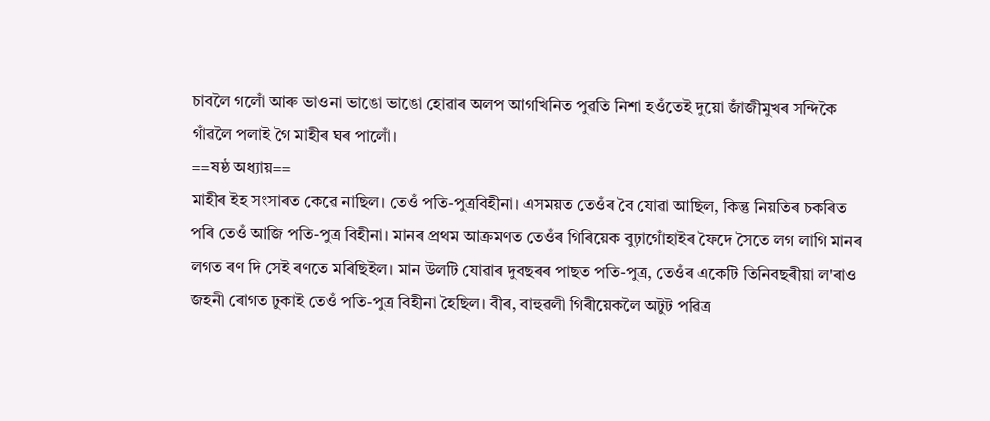চাবলৈ গলোঁ আৰু ভাওনা ভাঙো ভাঙো হোৱাৰ অলপ আগখিনিত পুৱতি নিশা হওঁতেই দুয়ো জাঁজীমুখৰ সন্দিকৈ গাঁৱলৈ পলাই গৈ মাহীৰ ঘৰ পালোঁ।
==ষষ্ঠ অধ্যায়==
মাহীৰ ইহ সংসাৰত কেৱে নাছিল। তেওঁ পতি-পুত্ৰবিহীনা। এসময়ত তেওঁৰ বৈ যোৱা আছিল, কিন্তু নিয়তিৰ চকৰিত পৰি তেওঁ আজি পতি-পুত্ৰ বিহীনা। মানৰ প্ৰথম আক্ৰমণত তেওঁৰ গিৰিয়েক বুঢ়াগোঁহাইৰ ফৈদে সৈতে লগ লাগি মানৰ লগত ৰণ দি সেই ৰণতে মৰিছিইল। মান উলটি যোৱাৰ দুবছৰৰ পাছত পতি-পুত্ৰ, তেওঁৰ একেটি তিনিবছৰীয়া ল'ৰাও জহনী ৰোগত ঢুকাই তেওঁ পতি-পুত্ৰ বিহীনা হৈছিল। বীৰ, বাহুৱলী গিৰীয়েকলৈ অটুট পৱিত্ৰ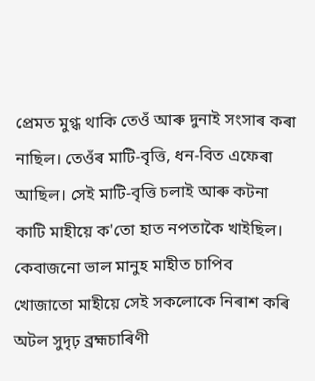প্ৰেমত মুগ্ধ থাকি তেওঁ আৰু দুনাই সংসাৰ কৰা নাছিল। তেওঁৰ মাটি-বৃত্তি, ধন-বিত এফেৰা আছিল। সেই মাটি-বৃত্তি চলাই আৰু কটনা কাটি মাহীয়ে ক'তো হাত নপতাকৈ খাইছিল। কেবাজনো ভাল মানুহ মাহীত চাপিব খোজাতো মাহীয়ে সেই সকলোকে নিৰাশ কৰি অটল সুদৃঢ় ব্ৰহ্মচাৰিণী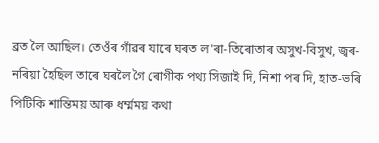ব্ৰত লৈ আছিল। তেওঁৰ গাঁৱৰ যাৰে ঘৰত ল'ৰা-তিৰোতাৰ অসুখ-বিসুখ, জ্বৰ-নৰিয়া হৈছিল তাৰে ঘৰলৈ গৈ ৰোগীক পথ্য সিজাই দি, নিশা পৰ দি, হাত-ভৰি পিটিকি শান্তিময় আৰু ধৰ্ম্মময় কথা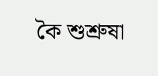কৈ শুশ্ৰুষা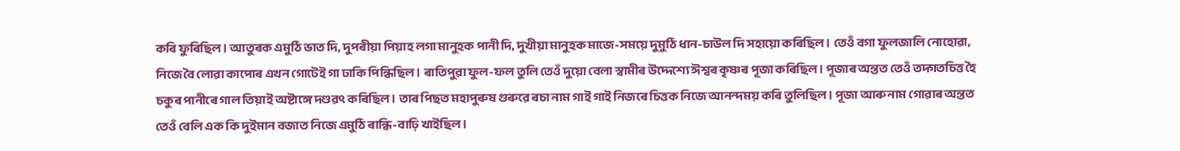কৰি ফুৰিছিল। আতুৰক এমুঠি ভাত দি, দুপৰীয়া পিয়াহ লগা মানুহক পানী দি, দুখীয়া মানুহক মাজে-সময়ে দুমুঠি ধান-চাউল দি সহায়ো কৰিছিল। তেওঁ বগা ফুলজালি নোহোৱা, নিজে বৈ লোৱা কাপোৰ এখন গোটেই গা ঢাকি পিন্ধিছিল। ৰাতিপুৱা ফুল-ফল তুলি তেওঁ দুয়ো বেলা স্বামীৰ উদ্দেশ্যে ঈশ্বৰ কৃষ্ণৰ পূজা কৰিছিল। পূজাৰ অন্তত তেওঁ তদ্গতচিত্ত হৈ চকুৰ পানীৰে গাল তিয়াই অষ্টাঙ্গে দণ্ডৱৎ কৰিছিল। তাৰ পিছত মহাপুৰুষ গুৰুৱে ৰচা নাম গাই গাই নিজৰে চিত্তক নিজে আনন্দময় কৰি তুলিছিল। পূজা আৰু নাম গোৱাৰ অন্তত তেওঁ বেলি এক কি দুইমান বজাত নিজে এমুঠি ৰান্ধি-বাঢ়ি খাইছিল।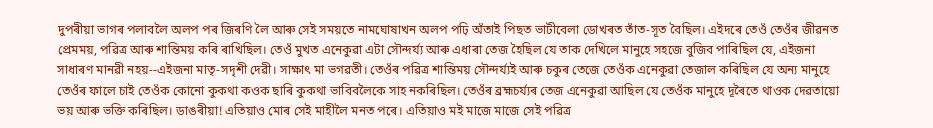দুপৰীয়া ভাগৰ পলাবলৈ অলপ পৰ জিৰণি লৈ আৰু সেই সময়তে নামঘোষাখন অলপ পঢ়ি অঁতাই পিছত ভাটীবেলা ডোখৰত তাঁত-সূত বৈছিল। এইদৰে তেওঁ তেওঁৰ জীৱনত প্ৰেমময়, পৱিত্ৰ আৰু শান্তিময় কৰি ৰাখিছিল। তেওঁ মুখত এনেকুৱা এটা সৌন্দৰ্য্য আৰু এধাৰা তেজ হৈছিল যে তাক দেখিলে মানুহে সহজে বুজিব পাৰিছিল যে, এইজনা সাধাৰণ মানৱী নহয়--এইজনা মাতৃ-সদৃশী দেৱী। সাক্ষাৎ মা ভগৱতী। তেওঁৰ পৱিত্ৰ শান্তিময় সৌন্দৰ্য্যই আৰু চকুৰ তেজে তেওঁক এনেকুৱা তেজাল কৰিছিল যে অন্য মানুহে তেওঁৰ ফালে চাই তেওঁক কোনো কুকথা কওক ছাৰি কুকথা ভাবিবলৈকে সাহ নকৰিছিল। তেওঁৰ ব্ৰহ্মচৰ্য্যৰ তেজ এনেকুৱা আছিল যে তেওঁক মানুহে দূৰৈতে থাওক দেৱতায়ো ভয় আৰু ভক্তি কৰিছিল। ডাঙৰীয়া! এতিয়াও মোৰ সেই মাহীলৈ মনত পৰে। এতিয়াও মই মাজে মাজে সেই পৱিত্ৰ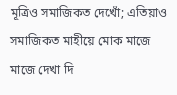মূত্ৰিও সমাজিকত দেখোঁ; এতিয়াও সমাজিকত মাহীয়ে মোক মাজে মাজে দেখা দি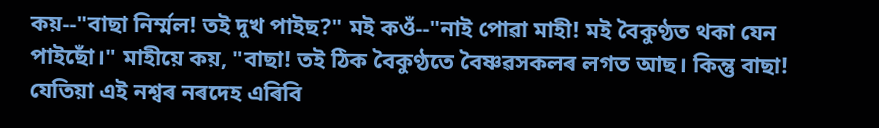কয়--"বাছা নিৰ্ম্মল! তই দুখ পাইছ?" মই কওঁ--"নাই পোৱা মাহী! মই বৈকুণ্ঠত থকা যেন পাইছোঁ।" মাহীয়ে কয়, "বাছা! তই ঠিক বৈকুণ্ঠতে বৈষ্ণৱসকলৰ লগত আছ। কিন্তু বাছা! যেতিয়া এই নশ্বৰ নৰদেহ এৰিবি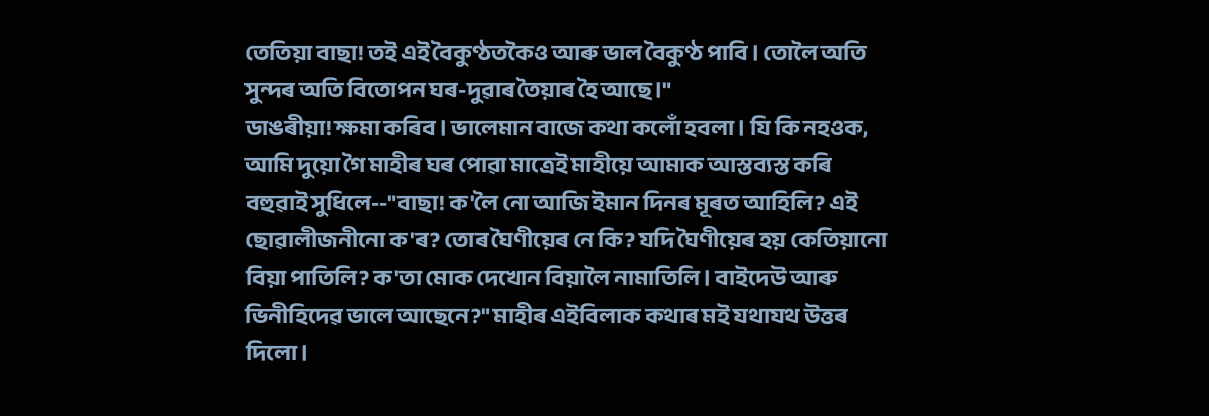তেতিয়া বাছা! তই এই বৈকুণ্ঠতকৈও আৰু ভাল বৈকুণ্ঠ পাবি। তোলৈ অতি সুন্দৰ অতি বিতোপন ঘৰ-দুৱাৰ তৈয়াৰ হৈ আছে।"
ডাঙৰীয়া! ক্ষমা কৰিব। ভালেমান বাজে কথা কলোঁ হবলা। যি কি নহওক, আমি দুয়ো গৈ মাহীৰ ঘৰ পোৱা মাত্ৰেই মাহীয়ে আমাক আস্তব্যস্ত কৰি বহুৱাই সুধিলে--"বাছা! ক'লৈ নো আজি ইমান দিনৰ মূৰত আহিলি? এই ছোৱালীজনীনো ক'ৰ? তোৰ ঘৈণীয়েৰ নে কি? যদি ঘৈণীয়েৰ হয় কেতিয়ানো বিয়া পাতিলি? ক'তা মোক দেখোন বিয়ালৈ নামাতিলি। বাইদেউ আৰু ভিনীহিদেৱ ভালে আছেনে?" মাহীৰ এইবিলাক কথাৰ মই যথাযথ উত্তৰ দিলো।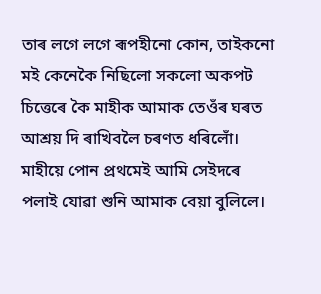তাৰ লগে লগে ৰূপহীনো কোন, তাইকনো মই কেনেকৈ নিছিলো সকলো অকপট চিত্তেৰে কৈ মাহীক আমাক তেওঁৰ ঘৰত আশ্ৰয় দি ৰাখিবলৈ চৰণত ধৰিলোঁ। মাহীয়ে পোন প্ৰথমেই আমি সেইদৰে পলাই যোৱা শুনি আমাক বেয়া বুলিলে।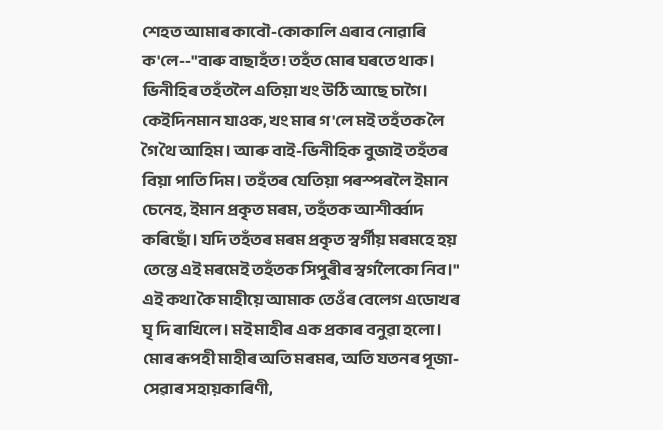শেহত আমাৰ কাবৌ-কোকালি এৰাব নোৱাৰি ক'লে--"বাৰু বাছাহঁত! তহঁত মোৰ ঘৰতে থাক। ভিনীহিৰ তহঁতলৈ এতিয়া খং উঠি আছে চাগৈ। কেইদিনমান যাওক, খং মাৰ গ'লে মই তহঁতক লৈ গৈ থৈ আহিম। আৰু বাই-ভিনীহিক বুজাই তহঁতৰ বিয়া পাতি দিম। তহঁতৰ যেতিয়া পৰস্পৰলৈ ইমান চেনেহ, ইমান প্ৰকৃত মৰম, তহঁতক আশীৰ্ব্বাদ কৰিছোঁ। যদি তহঁতৰ মৰম প্ৰকৃত স্বৰ্গীয় মৰমহে হয় তেন্তে এই মৰমেই তহঁতক সিপুৰীৰ স্বৰ্গলৈকো নিব।" এই কথা কৈ মাহীয়ে আমাক তেওঁৰ বেলেগ এডোখৰ ঘৃ দি ৰাখিলে। মই মাহীৰ এক প্ৰকাৰ বনুৱা হলো। মোৰ ৰূপহী মাহীৰ অতি মৰমৰ, অতি যতনৰ পূজা-সেৱাৰ সহায়কাৰিণী,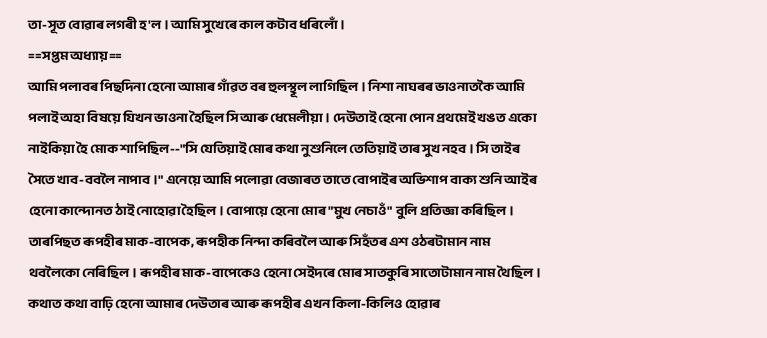তা-সূত বোৱাৰ লগৰী হ'ল। আমি সুখেৰে কাল কটাব ধৰিলোঁ।
==সপ্তম অধ্যায়==
আমি পলাবৰ পিছদিনা হেনো আমাৰ গাঁৱত বৰ হুলস্থূল লাগিছিল। নিশা নাঘৰৰ ভাওনাতকৈ আমি পলাই অহা বিষয়ে যিখন ভাওনা হৈছিল সি আৰু ধেমেলীয়া। দেউতাই হেনো পোন প্ৰথমেই খঙত একো নাইকিয়া হৈ মোক শাপিছিল--"সি যেতিয়াই মোৰ কথা নুশুনিলে তেতিয়াই তাৰ সুখ নহব। সি তাইৰ সৈতে খাব-ববলৈ নাপাব।" এনেয়ে আমি পলোৱা বেজাৰত তাতে বোপাইৰ অভিশাপ বাক্য শুনি আইৰ হেনো কান্দোনত ঠাই নোহোৱা হৈছিল। বোপায়ে হেনো মোৰ "মুখ নেচাওঁ" বুলি প্ৰতিজ্ঞা কৰিছিল। তাৰপিছত ৰূপহীৰ মাক-বাপেক, ৰূপহীক নিন্দা কৰিবলৈ আৰু সিহঁতৰ এশ ওঠৰটামান নাম থবলৈকো নেৰিছিল। ৰূপহীৰ মাক-বাপেকেও হেনো সেইদৰে মোৰ সাতকুৰি সাতোটামান নাম থৈছিল। কথাত কথা বাঢ়ি হেনো আমাৰ দেউতাৰ আৰু ৰূপহীৰ এখন কিলা-কিলিও হোৱাৰ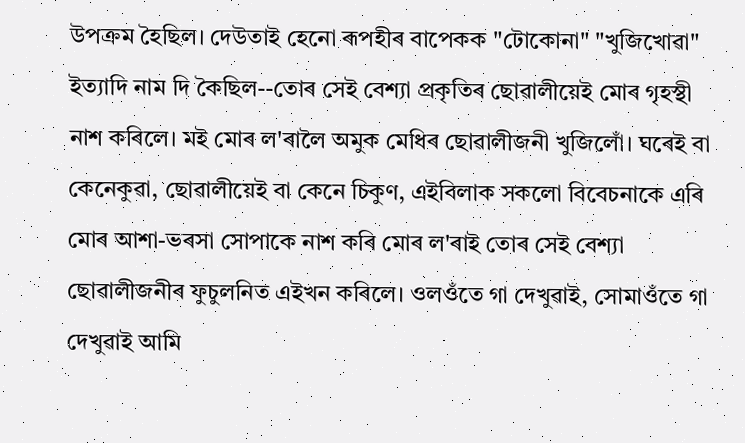উপক্ৰম হৈছিল। দেউতাই হেনো ৰূপহীৰ বাপেকক "টোকোনা" "খুজিখোৱা" ইত্যাদি নাম দি কৈছিল--তোৰ সেই বেশ্যা প্ৰকৃতিৰ ছোৱালীয়েই মোৰ গৃহস্থী নাশ কৰিলে। মই মোৰ ল'ৰালৈ অমুক মেধিৰ ছোৱালীজনী খুজিলোঁ। ঘৰেই বা কেনেকুৱা, ছোৱালীয়েই বা কেনে চিকুণ, এইবিলাক সকলো বিবেচনাকে এৰি মোৰ আশা-ভৰসা সোপাকে নাশ কৰি মোৰ ল'ৰাই তোৰ সেই বেশ্যা ছোৱালীজনীৰ ফুচুলনিত এইখন কৰিলে। ওলওঁতে গা দেখুৱাই, সোমাওঁতে গা দেখুৱাই আমি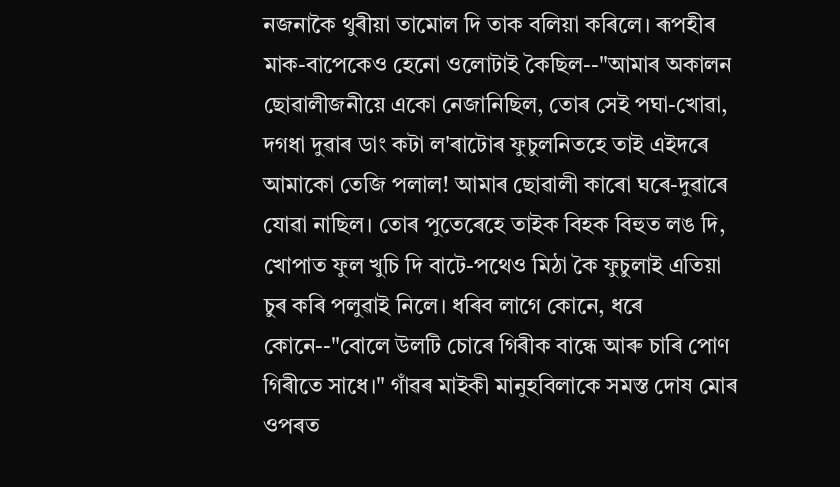নজনাকৈ থুৰীয়া তামোল দি তাক বলিয়া কৰিলে। ৰূপহীৰ মাক-বাপেকেও হেনো ওলোটাই কৈছিল--"আমাৰ অকালন ছোৱালীজনীয়ে একো নেজানিছিল, তোৰ সেই পঘা-খোৱা, দগধা দুৱাৰ ডাং কটা ল'ৰাটোৰ ফুচুলনিতহে তাই এইদৰে আমাকো তেজি পলাল! আমাৰ ছোৱালী কাৰো ঘৰে-দুৱাৰে যোৱা নাছিল। তোৰ পুতেৰেহে তাইক বিহক বিহুত লঙ দি, খোপাত ফুল খুচি দি বাটে-পথেও মিঠা কৈ ফুচুলাই এতিয়া চুৰ কৰি পলুৱাই নিলে। ধৰিব লাগে কোনে, ধৰে কোনে--"বোলে উলটি চোৰে গিৰীক বান্ধে আৰু চাৰি পোণ গিৰীতে সাধে।" গাঁৱৰ মাইকী মানুহবিলাকে সমস্ত দোষ মোৰ ওপৰত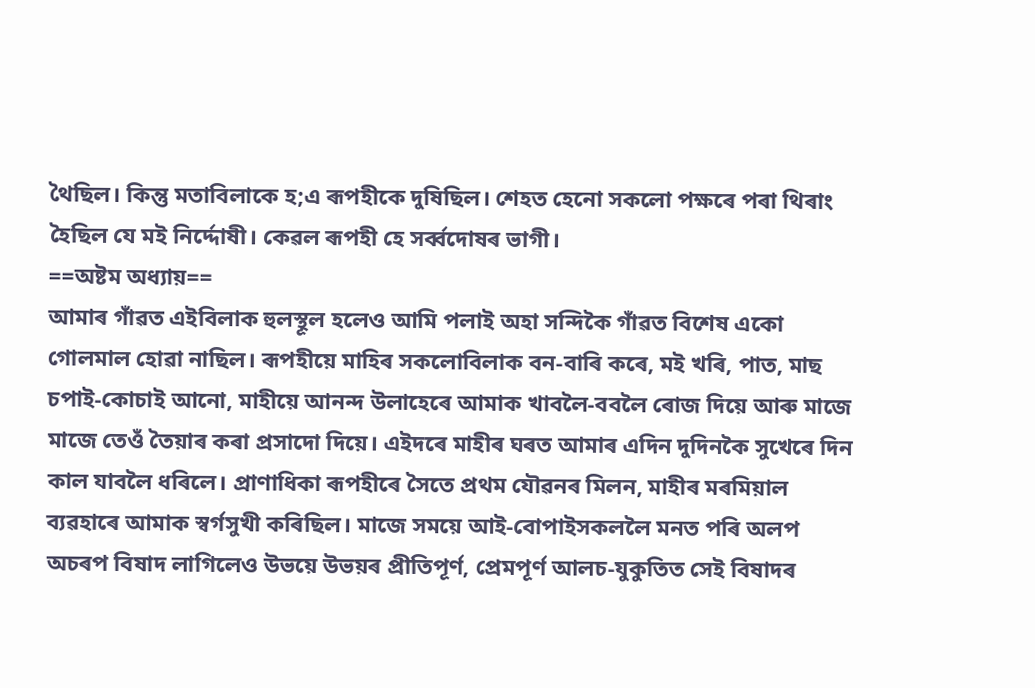থৈছিল। কিন্তু মতাবিলাকে হ;এ ৰূপহীকে দুষিছিল। শেহত হেনো সকলো পক্ষৰে পৰা থিৰাং হৈছিল যে মই নিৰ্দ্দোষী। কেৱল ৰূপহী হে সৰ্ব্বদোষৰ ভাগী।
==অষ্টম অধ্যায়==
আমাৰ গাঁৱত এইবিলাক হুলস্থূল হলেও আমি পলাই অহা সন্দিকৈ গাঁৱত বিশেষ একো গোলমাল হোৱা নাছিল। ৰূপহীয়ে মাহিৰ সকলোবিলাক বন-বাৰি কৰে, মই খৰি, পাত, মাছ চপাই-কোচাই আনো, মাহীয়ে আনন্দ উলাহেৰে আমাক খাবলৈ-ববলৈ ৰোজ দিয়ে আৰু মাজে মাজে তেওঁ তৈয়াৰ কৰা প্ৰসাদো দিয়ে। এইদৰে মাহীৰ ঘৰত আমাৰ এদিন দুদিনকৈ সুখেৰে দিন কাল যাবলৈ ধৰিলে। প্ৰাণাধিকা ৰূপহীৰে সৈতে প্ৰথম যৌৱনৰ মিলন, মাহীৰ মৰমিয়াল ব্যৱহাৰে আমাক স্বৰ্গসুখী কৰিছিল। মাজে সময়ে আই-বোপাইসকললৈ মনত পৰি অলপ অচৰপ বিষাদ লাগিলেও উভয়ে উভয়ৰ প্ৰীতিপূৰ্ণ, প্ৰেমপূৰ্ণ আলচ-যুকুতিত সেই বিষাদৰ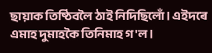ছায়াক তিষ্ঠিবলৈ ঠাই নিদিছিলোঁ। এইদৰে এমাহ দুমাহকৈ তিনিমাহ গ'ল।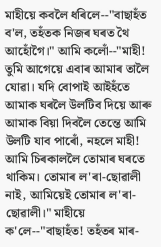মাহীয়ে কবলৈ ধৰিলে--"বাছাহঁত ব'ল, তহঁতক নিজৰ ঘৰত থৈ আহোঁগৈ।" আমি কলোঁ--"মাহী! তুমি আগেয়ে এবাৰ আমাৰ তালৈ যোৱা। যদি বোপাই আইহঁতে আমাক ঘৰলৈ উলটিব দিয়ে আৰু আমাক বিয়া দিবলৈ তেন্তে আমি উলটি যাব পাৰোঁ, নহলে মাহী! আমি চিৰকাললৈ তোমাৰ ঘৰতে থাকিম। তোমাৰ ল'ৰা-ছোৱালী নাই, আমিয়েই তোমাৰ ল'ৰা-ছোৱালী।" মাহীয়ে ক'লে--"বাছাহঁত! তহঁতৰ মাৰ-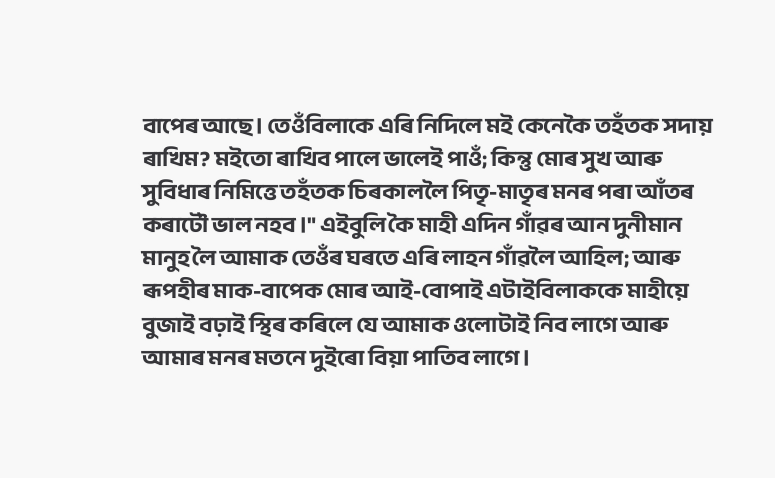বাপেৰ আছে। তেওঁবিলাকে এৰি নিদিলে মই কেনেকৈ তহঁতক সদায় ৰাখিম? মইতো ৰাখিব পালে ভালেই পাওঁ; কিন্তু মোৰ সুখ আৰু সুবিধাৰ নিমিত্তে তহঁতক চিৰকাললৈ পিতৃ-মাতৃৰ মনৰ পৰা আঁতৰ কৰাটৌ ভাল নহব।" এইবুলি কৈ মাহী এদিন গাঁৱৰ আন দুনীমান মানুহ লৈ আমাক তেওঁৰ ঘৰতে এৰি লাহন গাঁৱলৈ আহিল; আৰু ৰূপহীৰ মাক-বাপেক মোৰ আই-বোপাই এটাইবিলাককে মাহীয়ে বুজাই বঢ়াই স্থিৰ কৰিলে যে আমাক ওলোটাই নিব লাগে আৰু আমাৰ মনৰ মতনে দুইৰো বিয়া পাতিব লাগে।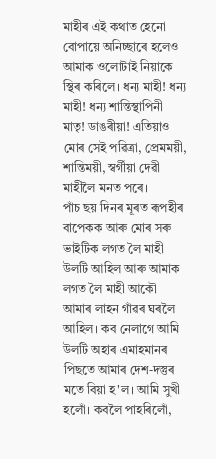মাহীৰ এই কথাত হেনো বোপায়ে অনিচ্ছাৰে হলেও আমাক ওলোটাই নিয়াকে স্থিৰ কৰিলে। ধন্য মাহী! ধন্য মাহী! ধন্য শান্তিস্থাপিনী মাতৃ! ডাঙৰীয়া! এতিয়াও মোৰ সেই পৱিত্ৰা, প্ৰেমময়ী, শান্তিময়ী, স্বৰ্গীয়া দেৱী মাহীলৈ মনত পৰে।
পাঁচ ছয় দিনৰ মূৰত ৰূপহীৰ বাপেকক আৰু মোৰ সৰু ভাইটিক লগত লৈ মাহী উলটি আহিল আৰু আমাক লগত লৈ মাহী আকৌ আমাৰ লাহন গাঁৱৰ ঘৰলৈ আহিল। কব নেলাগে আমি উলটি অহাৰ এমাহমানৰ পিছতে আমাৰ দেশ-দস্তুৰ মতে বিয়া হ'ল। আমি সুখী হলোঁ। কবলৈ পাহৰিলোঁ,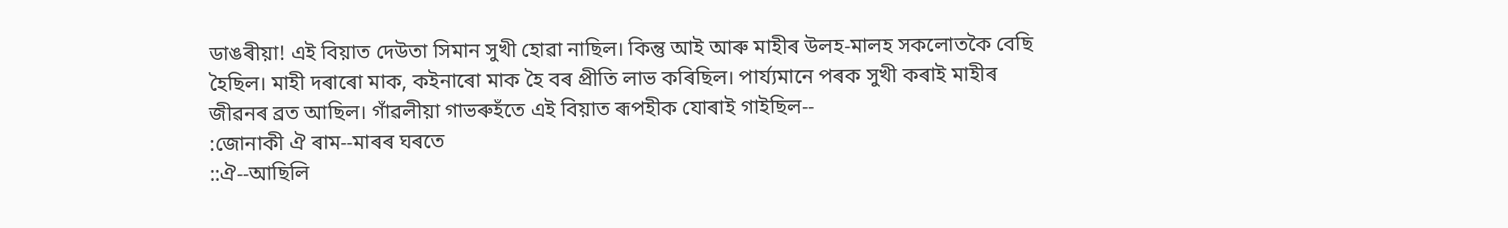ডাঙৰীয়া! এই বিয়াত দেউতা সিমান সুখী হোৱা নাছিল। কিন্তু আই আৰু মাহীৰ উলহ-মালহ সকলোতকৈ বেছি হৈছিল। মাহী দৰাৰো মাক, কইনাৰো মাক হৈ বৰ প্ৰীতি লাভ কৰিছিল। পাৰ্য্যমানে পৰক সুখী কৰাই মাহীৰ জীৱনৰ ব্ৰত আছিল। গাঁৱলীয়া গাভৰুহঁতে এই বিয়াত ৰূপহীক যোৰাই গাইছিল--
:জোনাকী ঐ ৰাম--মাৰৰ ঘৰতে
::ঐ--আছিলি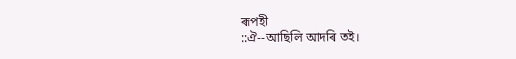ৰূপহী
::ঐ--আছিলি আদৰি তই।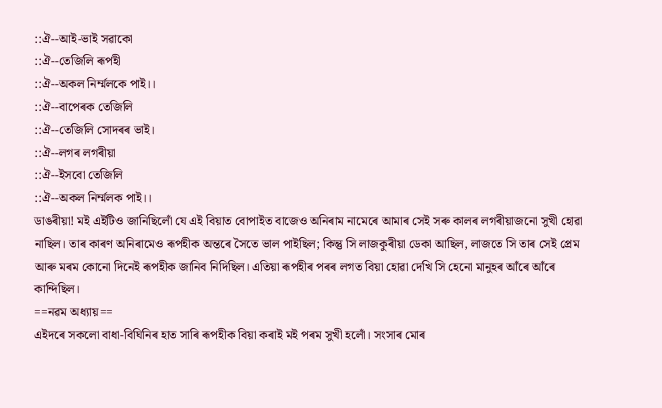::ঐ--আই-ভাই সৱাকো
::ঐ--তেজিলি ৰূপহী
::ঐ--অকল নিৰ্ম্মলকে পাই।।
::ঐ--বাপেৰক তেজিলি
::ঐ--তেজিলি সোদৰৰ ভাই।
::ঐ--লগৰ লগৰীয়া
::ঐ--ইসবো তেজিলি
::ঐ--অকল নিৰ্ম্মলক পাই।।
ডাঙৰীয়া! মই এইটিও জানিছিলোঁ যে এই বিয়াত বোপাইত বাজেও অনিৰাম নামেৰে আমাৰ সেই সৰু কালৰ লগৰীয়াজনো সুখী হোৱা নাছিল। তাৰ কাৰণ অনিৰামেও ৰূপহীক অন্তৰে সৈতে ভাল পাইছিল; কিন্তু সি লাজকুৰীয়া ডেকা আছিল, লাজতে সি তাৰ সেই প্ৰেম আৰু মৰম কোনো দিনেই ৰূপহীক জানিব নিদিছিল। এতিয়া ৰূপহীৰ পৰৰ লগত বিয়া হোৱা দেখি সি হেনো মানুহৰ আঁৰে আঁৰে কান্দিছিল।
==নৱম অধ্যায়==
এইদৰে সকলো বাধা-বিঘিনিৰ হাত সাৰি ৰূপহীক বিয়া কৰাই মই পৰম সুখী হলোঁ। সংসাৰ মোৰ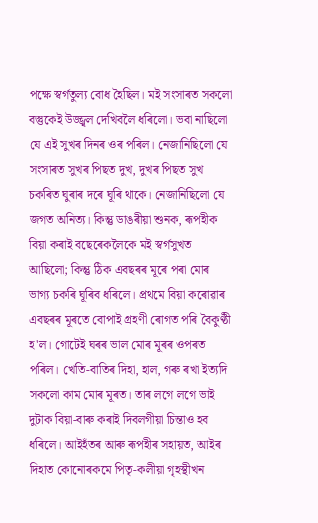পক্ষে স্বৰ্গতুল্য বোধ হৈছিল। মই সংসাৰত সকলো বস্তুকেই উজ্জ্বল দেখিবলৈ ধৰিলো। ভবা নাছিলো যে এই সুখৰ দিনৰ ওৰ পৰিল। নেজানিছিলো যে সংসাৰত সুখৰ পিছত দুখ, দুখৰ পিছত সুখ চকৰিত ঘুৰাৰ দৰে ঘূৰি থাকে। নেজানিছিলো যে জগত অনিত্য। কিন্তু ডাঙৰীয়া শুনক, ৰূপহীক বিয়া কৰাই বছেৰেকলৈকে মই স্বৰ্গসুখত আছিলো; কিন্তু ঠিক এবছৰৰ মূৰে পৰা মোৰ ভাগ্য চকৰি ঘূৰিব ধৰিলে। প্ৰথমে বিয়া কৰোৱাৰ এবছৰৰ মূৰতে বোপাই গ্ৰহণী ৰোগত পৰি বৈকুণ্ঠী হ'ল। গোটেই ঘৰৰ ভাল মোৰ মূৰৰ ওপৰত পৰিল। খেতি-বাতিৰ দিহা, হাল, গৰু ৰখা ইত্যদি সকলো কাম মোৰ মূৰত। তাৰ লগে লগে ভাই দুটাক বিয়া-বাৰু কৰাই দিবলগীয়া চিন্তাও হব ধৰিলে। আইহঁতৰ আৰু ৰূপহীৰ সহায়ত, আইৰ দিহাত কোনোৰকমে পিতৃ-কলীয়া গৃহস্থীখন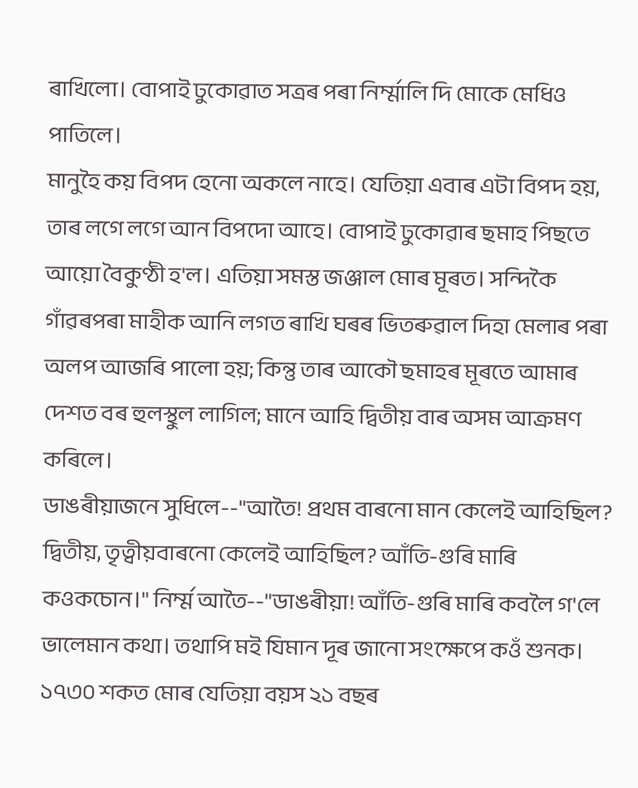ৰাখিলো। বোপাই ঢুকোৱাত সত্ৰৰ পৰা নিৰ্ম্মালি দি মোকে মেধিও পাতিলে।
মানুহৈ কয় বিপদ হেনো অকলে নাহে। যেতিয়া এবাৰ এটা বিপদ হয়, তাৰ লগে লগে আন বিপদো আহে। বোপাই ঢুকোৱাৰ ছমাহ পিছতে আয়ো বৈকুণ্ঠী হ'ল। এতিয়া সমস্ত জঞ্জাল মোৰ মূৰত। সন্দিকৈ গাঁৱৰপৰা মাহীক আনি লগত ৰাখি ঘৰৰ ভিতৰুৱাল দিহা মেলাৰ পৰা অলপ আজৰি পালো হয়; কিন্তু তাৰ আকৌ ছমাহৰ মূৰতে আমাৰ দেশত বৰ হুলস্থুল লাগিল; মানে আহি দ্বিতীয় বাৰ অসম আক্ৰমণ কৰিলে।
ডাঙৰীয়াজনে সুধিলে--"আতৈ! প্ৰথম বাৰনো মান কেলেই আহিছিল? দ্বিতীয়, তৃত্বীয়বাৰনো কেলেই আহিছিল? আঁতি-গুৰি মাৰি কওকচোন।" নিৰ্ম্ম আতৈ--"ডাঙৰীয়া! আঁতি-গুৰি মাৰি কবলৈ গ'লে ভালেমান কথা। তথাপি মই যিমান দূৰ জানো সংক্ষেপে কওঁ শুনক। ১৭৩০ শকত মোৰ যেতিয়া বয়স ২১ বছৰ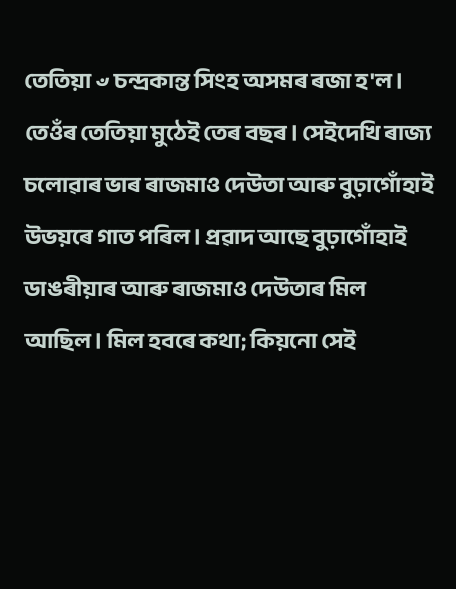তেতিয়া ৺ চন্দ্ৰকান্ত সিংহ অসমৰ ৰজা হ'ল। তেওঁৰ তেতিয়া মুঠেই তেৰ বছৰ। সেইদেখি ৰাজ্য চলোৱাৰ ভাৰ ৰাজমাও দেউতা আৰু বুঢ়াগোঁহাই উভয়ৰে গাত পৰিল। প্ৰৱাদ আছে বুঢ়াগোঁহাই ডাঙৰীয়াৰ আৰু ৰাজমাও দেউতাৰ মিল আছিল। মিল হবৰে কথা; কিয়নো সেই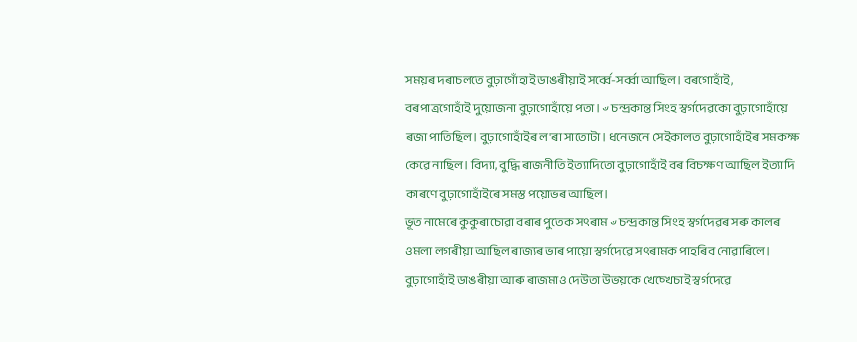সময়ৰ দৰাচলতে বুঢ়াগোঁহাই ডাঙৰীয়াই সৰ্ব্বে-সৰ্ব্বা আছিল। বৰগোহাঁই, বৰপাত্ৰগোহাঁই দুয়োজনা বুঢ়াগোহাঁয়ে পতা। ৺ চন্দ্ৰকান্ত সিংহ স্বৰ্গদেৱকো বুঢ়াগোহাঁয়ে ৰজা পাতিছিল। বুঢ়াগোহাঁইৰ ল'ৰা সাতোটা। ধনেজনে সেইকালত বুঢ়াগোহাঁইৰ সমকক্ষ কেৱে নাছিল। বিদ্যা, বুদ্ধি ৰাজনীতি ইত্যাদিতো বুঢ়াগোহাঁই বৰ বিচক্ষণ আছিল ইত্যাদি কাৰণে বুঢ়াগোহাঁইৰে সমস্ত পয়োভৰ আছিল।
ভূত নামেৰে কুকুৰাচোৱা বৰাৰ পুতেক সৎৰাম ৺ চন্দ্ৰকান্ত সিংহ স্বৰ্গদেৱৰ সৰু কালৰ ওমলা লগৰীয়া আছিল ৰাজ্যৰ ভাৰ পায়ো স্বৰ্গদেৱে সৎৰামক পাহৰিব নোৱাৰিলে। বুঢ়াগোহাঁই ডাঙৰীয়া আৰু ৰাজমাও দেউতা উভয়কে খেচ্খেচাই স্বৰ্গদেৱে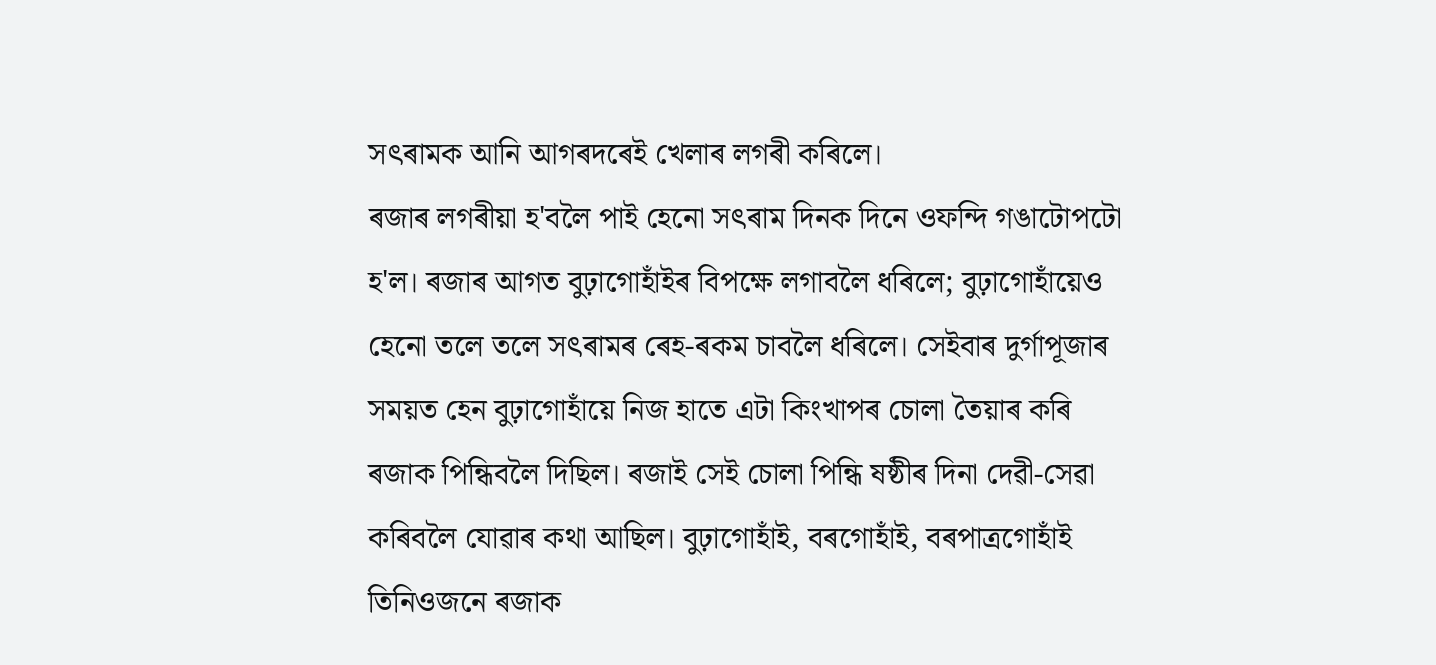সৎৰামক আনি আগৰদৰেই খেলাৰ লগৰী কৰিলে।
ৰজাৰ লগৰীয়া হ'বলৈ পাই হেনো সৎৰাম দিনক দিনে ওফন্দি গঙাটোপটো হ'ল। ৰজাৰ আগত বুঢ়াগোহাঁইৰ বিপক্ষে লগাবলৈ ধৰিলে; বুঢ়াগোহাঁয়েও হেনো তলে তলে সৎৰামৰ ৰেহ-ৰকম চাবলৈ ধৰিলে। সেইবাৰ দুৰ্গাপূজাৰ সময়ত হেন বুঢ়াগোহাঁয়ে নিজ হাতে এটা কিংখাপৰ চোলা তৈয়াৰ কৰি ৰজাক পিন্ধিবলৈ দিছিল। ৰজাই সেই চোলা পিন্ধি ষষ্ঠীৰ দিনা দেৱী-সেৱা কৰিবলৈ যোৱাৰ কথা আছিল। বুঢ়াগোহাঁই, বৰগোহাঁই, বৰপাত্ৰগোহাঁই তিনিওজনে ৰজাক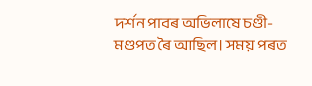দৰ্শন পাবৰ অভিলাষে চণ্ডী-মণ্ডপত ৰৈ আছিল। সময় পৰত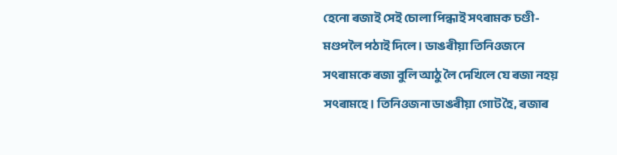হেনো ৰজাই সেই চোলা পিন্ধাই সৎৰামক চণ্ডী-মণ্ডপলৈ পঠাই দিলে। ডাঙৰীয়া তিনিওজনে সৎৰামকে ৰজা বুলি আঠু লৈ দেখিলে যে ৰজা নহয় সৎৰামহে। তিনিওজনা ডাঙৰীয়া গোট হৈ, ৰজাৰ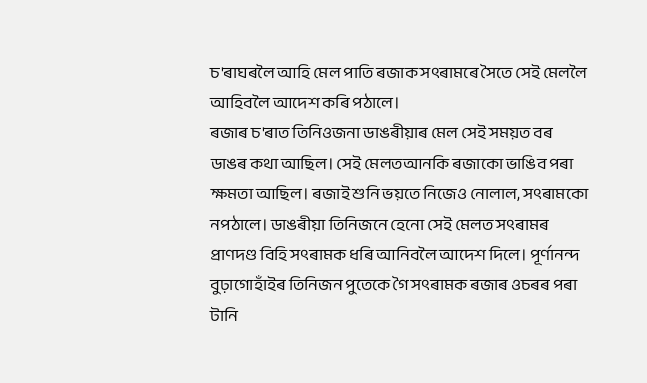চ'ৰাঘৰলৈ আহি মেল পাতি ৰজাক সৎৰামৰে সৈতে সেই মেললৈ আহিবলৈ আদেশ কৰি পঠালে।
ৰজাৰ চ'ৰাত তিনিওজনা ডাঙৰীয়াৰ মেল সেই সময়ত বৰ ডাঙৰ কথা আছিল। সেই মেলতআনকি ৰজাকো ভাঙিব পৰা ক্ষমতা আছিল। ৰজাই শুনি ভয়তে নিজেও নোলাল, সৎৰামকো নপঠালে। ডাঙৰীয়া তিনিজনে হেনো সেই মেলত সৎৰামৰ প্ৰাণদণ্ড বিহি সৎৰামক ধৰি আনিবলৈ আদেশ দিলে। পূৰ্ণানন্দ বুঢ়াগোহাঁইৰ তিনিজন পুতেকে গৈ সৎৰামক ৰজাৰ ওচৰৰ পৰা টানি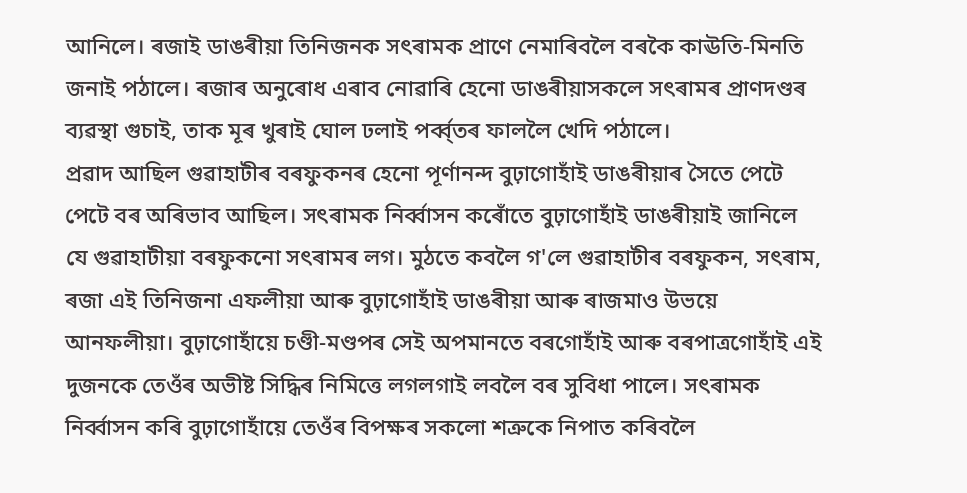আনিলে। ৰজাই ডাঙৰীয়া তিনিজনক সৎৰামক প্ৰাণে নেমাৰিবলৈ বৰকৈ কাঊতি-মিনতি জনাই পঠালে। ৰজাৰ অনুৰোধ এৰাব নোৱাৰি হেনো ডাঙৰীয়াসকলে সৎৰামৰ প্ৰাণদণ্ডৰ ব্যৱস্থা গুচাই, তাক মূৰ খুৰাই ঘোল ঢলাই পৰ্ব্ব্তৰ ফাললৈ খেদি পঠালে।
প্ৰৱাদ আছিল গুৱাহাটীৰ বৰফুকনৰ হেনো পূৰ্ণানন্দ বুঢ়াগোহাঁই ডাঙৰীয়াৰ সৈতে পেটে পেটে বৰ অৰিভাব আছিল। সৎৰামক নিৰ্ব্বাসন কৰোঁতে বুঢ়াগোহাঁই ডাঙৰীয়াই জানিলে যে গুৱাহাটীয়া বৰফুকনো সৎৰামৰ লগ। মুঠতে কবলৈ গ'লে গুৱাহাটীৰ বৰফুকন, সৎৰাম, ৰজা এই তিনিজনা এফলীয়া আৰু বুঢ়াগোহাঁই ডাঙৰীয়া আৰু ৰাজমাও উভয়ে আনফলীয়া। বুঢ়াগোহাঁয়ে চণ্ডী-মণ্ডপৰ সেই অপমানতে বৰগোহাঁই আৰু বৰপাত্ৰগোহাঁই এই দুজনকে তেওঁৰ অভীষ্ট সিদ্ধিৰ নিমিত্তে লগলগাই লবলৈ বৰ সুবিধা পালে। সৎৰামক নিৰ্ব্বাসন কৰি বুঢ়াগোহাঁয়ে তেওঁৰ বিপক্ষৰ সকলো শত্ৰুকে নিপাত কৰিবলৈ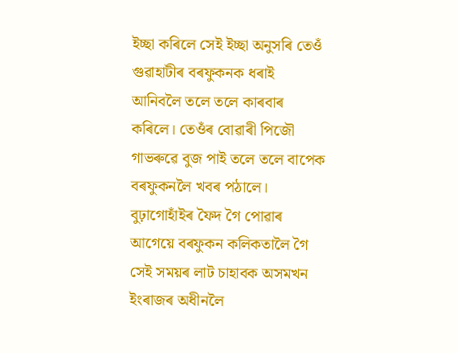ইচ্ছা কৰিলে সেই ইচ্ছা অনুসৰি তেওঁ গুৱাহাটীৰ বৰফুকনক ধৰাই আনিবলৈ তলে তলে কাৰবাৰ কৰিলে। তেওঁৰ বোৱাৰী পিজৌ গাভৰুৱে বুজ পাই তলে তলে বাপেক বৰফুকনলৈ খবৰ পঠালে। বুঢ়াগোহাঁইৰ ফৈদ গৈ পোৱাৰ আগেয়ে বৰফুকন কলিকতালৈ গৈ সেই সময়ৰ লাট চাহাবক অসমখন ইংৰাজৰ অধীনলৈ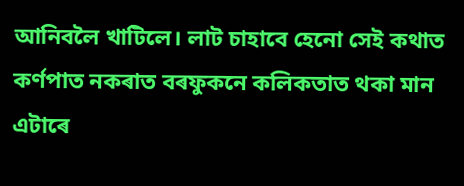আনিবলৈ খাটিলে। লাট চাহাবে হেনো সেই কথাত কৰ্ণপাত নকৰাত বৰফুকনে কলিকতাত থকা মান এটাৰে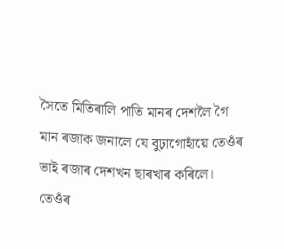সৈতে মিতিৰালি পাতি মানৰ দেশলৈ গৈ মান ৰজাক জনালে যে বুঢ়াগোহাঁয়ে তেওঁৰ ভাই ৰজাৰ দেশখন ছাৰখাৰ কৰিলে। তেওঁৰ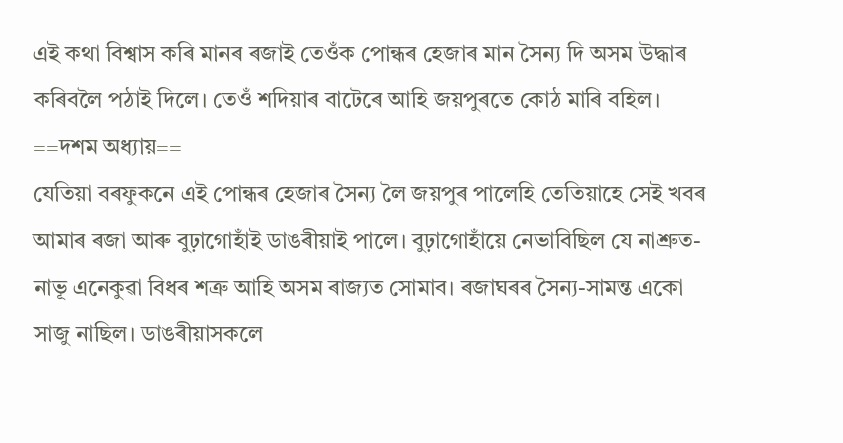এই কথা বিশ্বাস কৰি মানৰ ৰজাই তেওঁক পোন্ধৰ হেজাৰ মান সৈন্য দি অসম উদ্ধাৰ কৰিবলৈ পঠাই দিলে। তেওঁ শদিয়াৰ বাটেৰে আহি জয়পুৰতে কোঠ মাৰি বহিল।
==দশম অধ্যায়==
যেতিয়া বৰফুকনে এই পোন্ধৰ হেজাৰ সৈন্য লৈ জয়পুৰ পালেহি তেতিয়াহে সেই খবৰ আমাৰ ৰজা আৰু বুঢ়াগোহাঁই ডাঙৰীয়াই পালে। বুঢ়াগোহাঁয়ে নেভাবিছিল যে নাশ্ৰুত-নাভূ এনেকুৱা বিধৰ শত্ৰু আহি অসম ৰাজ্যত সোমাব। ৰজাঘৰৰ সৈন্য-সামন্ত একো সাজু নাছিল। ডাঙৰীয়াসকলে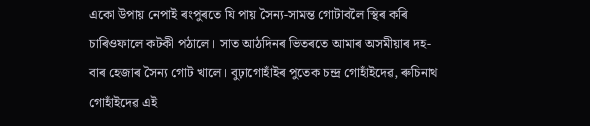একো উপায় নেপাই ৰংপুৰতে যি পায় সৈন্য-সামন্ত গোটাবলৈ স্থিৰ কৰি চাৰিওফালে কটকী পঠালে। সাত আঠদিনৰ ভিতৰতে আমাৰ অসমীয়াৰ দহ-বাৰ হেজাৰ সৈন্য গোট খালে। বুঢ়াগোহাঁইৰ পুতেক চন্দ্ৰ গোহাঁইদেৱ, ৰুচিনাথ গোহাঁইদেৱ এই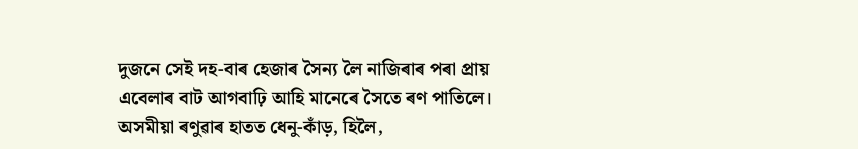দুজনে সেই দহ-বাৰ হেজাৰ সৈন্য লৈ নাজিৰাৰ পৰা প্ৰায় এবেলাৰ বাট আগবাঢ়ি আহি মানেৰে সৈতে ৰণ পাতিলে। অসমীয়া ৰণুৱাৰ হাতত ধেনু-কাঁড়, হিলৈ,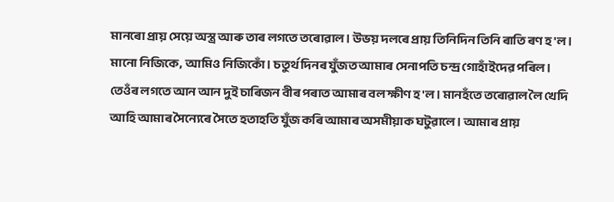মানৰো প্ৰায় সেয়ে অস্ত্ৰ আৰু তাৰ লগতে তৰোৱাল। উভয় দলৰে প্ৰায় তিনিদিন তিনি ৰাতি ৰণ হ'ল। মানো নিজিকে, আমিও নিজিকোঁ। চতুৰ্থ দিনৰ যুঁজত আমাৰ সেনাপতি চন্দ্ৰ গোহাঁইদেৱ পৰিল। তেওঁৰ লগতে আন আন দুই চাৰিজন বীৰ পৰাত আমাৰ বল ক্ষীণ হ'ল। মানহঁতে তৰোৱাল লৈ খেদি আহি আমাৰ সৈন্যেৰে সৈতে হতাহতি যুঁজ কৰি আমাৰ অসমীয়াক ঘটুৱালে। আমাৰ প্ৰায়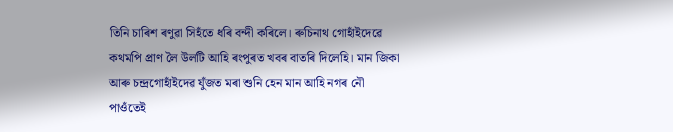তিনি চাৰিশ ৰণুৱা সিহঁতে ধৰি বন্দী কৰিলে। ৰুচিনাথ গোহাঁইদেৱে কথমপি প্ৰাণ লৈ উলটি আহি ৰংপুৰত খবৰ বাতৰি দিলেহি। মান জিকা আৰু চন্দ্ৰগোহাঁইদেৱ যুঁজত মৰা শুনি হেন মান আহি নগৰ নৌ পাওঁতেই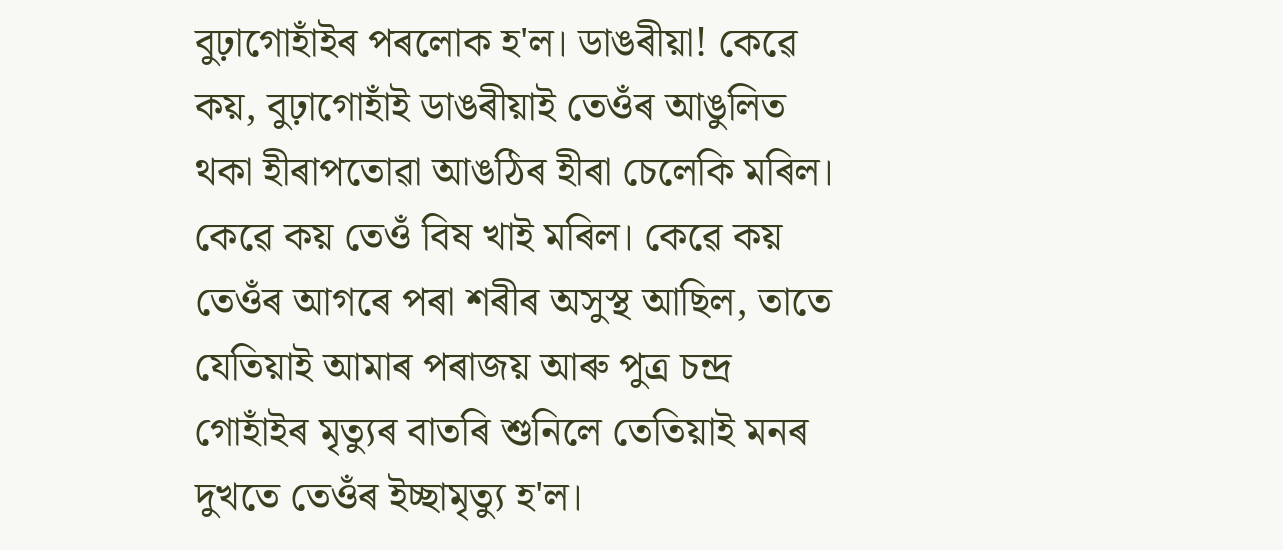বুঢ়াগোহাঁইৰ পৰলোক হ'ল। ডাঙৰীয়া! কেৱে কয়, বুঢ়াগোহাঁই ডাঙৰীয়াই তেওঁৰ আঙুলিত থকা হীৰাপতোৱা আঙঠিৰ হীৰা চেলেকি মৰিল। কেৱে কয় তেওঁ বিষ খাই মৰিল। কেৱে কয় তেওঁৰ আগৰে পৰা শৰীৰ অসুস্থ আছিল, তাতে যেতিয়াই আমাৰ পৰাজয় আৰু পুত্ৰ চন্দ্ৰ গোহাঁইৰ মৃত্যুৰ বাতৰি শুনিলে তেতিয়াই মনৰ দুখতে তেওঁৰ ইচ্ছামৃত্যু হ'ল।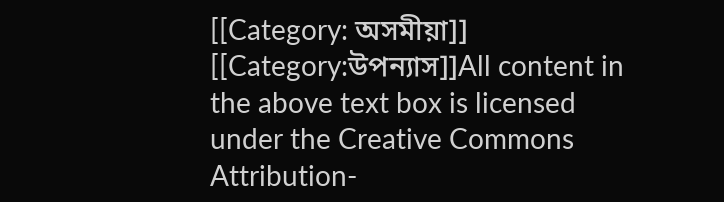[[Category: অসমীয়া]]
[[Category:উপন্যাস]]All content in the above text box is licensed under the Creative Commons Attribution-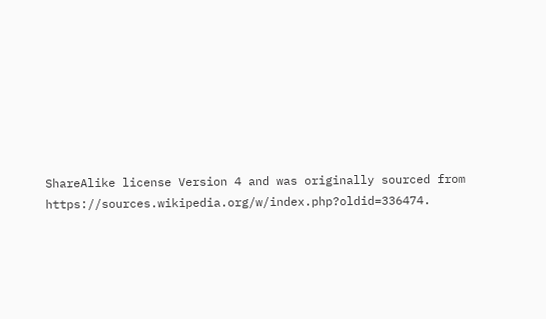ShareAlike license Version 4 and was originally sourced from https://sources.wikipedia.org/w/index.php?oldid=336474.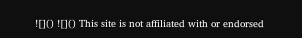![]() ![]() This site is not affiliated with or endorsed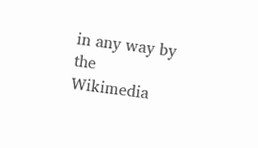in any way by the Wikimedia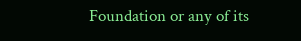Foundation or any of its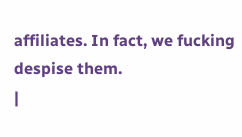affiliates. In fact, we fucking despise them.
|